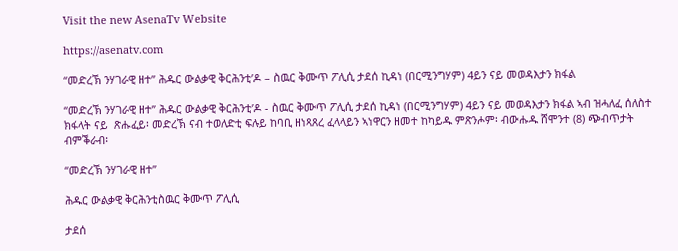Visit the new AsenaTv Website

https://asenatv.com

“መድረኽ ንሃገራዊ ዘተ” ሕዱር ውልቃዊ ቅርሕንቲ’ዶ – ስዉር ቅሙጥ ፖሊሲ ታደሰ ኪዳነ (በርሚንግሃም) 4ይን ናይ መወዳእታን ክፋል

“መድረኽ ንሃገራዊ ዘተ” ሕዱር ውልቃዊ ቅርሕንቲ’ዶ - ስዉር ቅሙጥ ፖሊሲ ታደሰ ኪዳነ (በርሚንግሃም) 4ይን ናይ መወዳእታን ክፋል ኣብ ዝሓለፈ ሰለስተ ክፋላት ናይ  ጽሑፈይ፡ መድረኽ ናብ ተወለድቲ ፍሉይ ከባቢ ዘነጻጸረ ፈላላይን ኣነዋርን ዘመተ ከካይዱ ምጽንሖም፡ ብውሑዱ ሸሞንተ (8) ጭብጥታት ብምቕራብ፡

“መድረኽ ንሃገራዊ ዘተ”

ሕዱር ውልቃዊ ቅርሕንቲስዉር ቅሙጥ ፖሊሲ

ታደሰ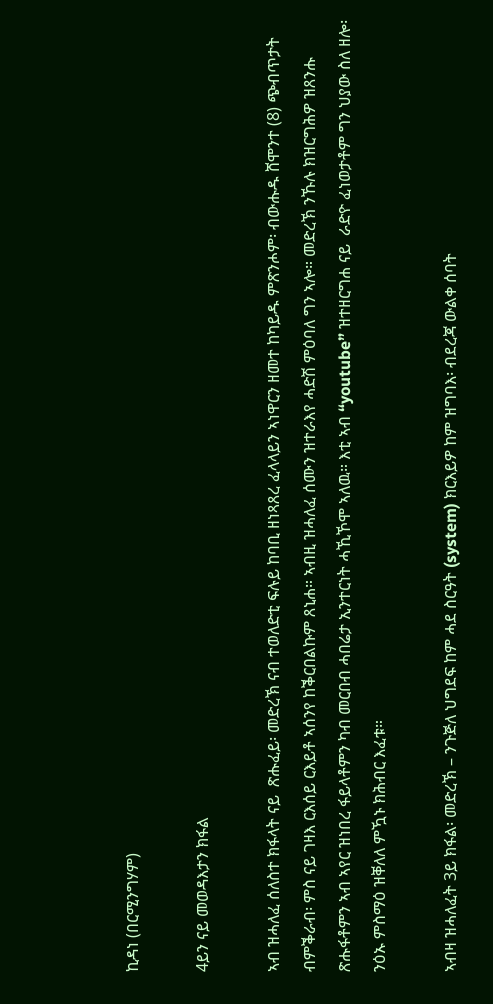ኪዳነ (በርሚንግሃም)

4ይን ናይ መወዳእታን ክፋል

ኣብ ዝሓለፈ ሰለስተ ክፋላት ናይ  ጽሑፈይ፡ መድረኽ ናብ ተወለድቲ ፍሉይ ከባቢ ዘነጻጸረ ፈላላይን ኣነዋርን ዘመተ ከካይዱ ምጽንሖም፡ ብውሑዱ ሸሞንተ (8) ጭብጥታት ብምቕራብ፡ ምስ ናይ ገዛእ ርእሰይ ርእይቶ ኣሰንየ ከቕርበልኩም ጸኒሐ። ኣብዚ ዝሓለፈ ሰሙን ዝተራእየ ሓድሽ ምዕባለ ግን ኣሎ። መድረኽ ንኹሉ ክዝርግሕዎ ዝጸንሑ ጽሑፋቶምን ኣብ ኣየር ዝነበረ ፋይላቶምን ካብ መርበብ ሓበሬታ ኢንተርነት ሓኺኾሞ ኣለዉ። እቲ ኣብ “youtube” ዝተዘርግሐ ናይ  ራድዮ ፈነወታቶም ግን ህያው ስለ ዘሎ፡ ንዕኡ ምስማዕ ዝቐለለ ምዃኑ ክሕብር እፈቱ።

ኣብዛ ዝሓለፈት 3ይ ክፋል፡ መድረኽ – ንጉጅለ ህግደፍ ከም ሓደ ስርዓት (system) ክርእይዎ ከም ዝግባእ፡ ብደረጃ ውልቀ ሰባት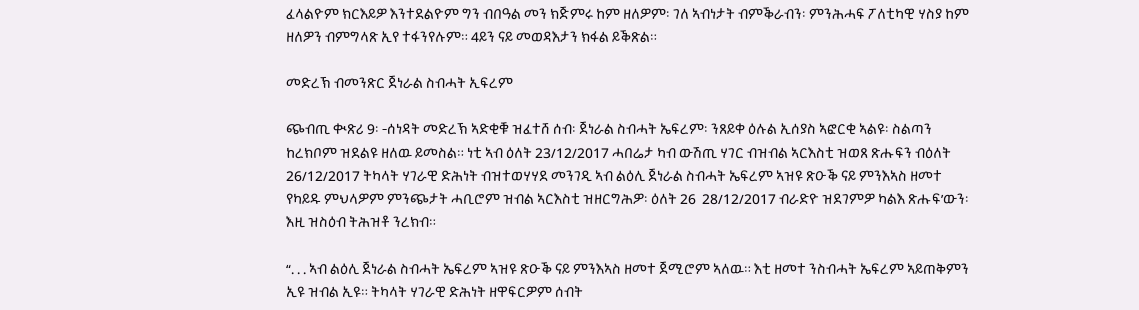ፈላልዮም ክርእይዎ እንተደልዮም ግን ብበዓል መን ክጅምሩ ከም ዘለዎም፡ ገለ ኣብነታት ብምቕራብን፡ ምንሕሓፍ ፖለቲካዊ ሃስያ ከም ዘለዎን ብምግላጽ ኢየ ተፋንየሉም። 4ይን ናይ መወዳእታን ክፋል ይቕጽል።

መድረኽ ብመንጽር ጀነራል ስብሓት ኢፍረም

ጭብጢ ቊጽሪ 9፡ -ሰነዳት መድረኽ ኣድቂቑ ዝፈተሸ ሰብ፡ ጀነራል ስብሓት ኤፍረም፡ ንጸይቀ ዕሉል ኢሰያስ ኣፎርቂ ኣልዩ፡ ስልጣን ከረክቦም ዝደልዩ ዘለዉ ይመስል። ነቲ ኣብ ዕለት 23/12/2017 ሓበሬታ ካብ ውሽጢ ሃገር ብዝብል ኣርእስቲ ዝወጸ ጽሑፍን ብዕለት 26/12/2017 ትካላት ሃገራዊ ድሕነት ብዝተወሃሃደ መንገዲ ኣብ ልዕሊ ጀነራል ስብሓት ኤፍረም ኣዝዩ ጽዑቕ ናይ ምንእኣስ ዘመተ የካይዱ ምህላዎም ምንጭታት ሓቢሮም ዝብል ኣርእስቲ ዝዘርግሕዎ፡ ዕለት 26  28/12/2017 ብራድዮ ዝደገምዎ ካልእ ጽሑፍ’ውን፡ እዚ ዝስዕብ ትሕዝቶ ንረክብ።

“. . . ኣብ ልዕሊ ጀነራል ስብሓት ኤፍረም ኣዝዩ ጽዑቕ ናይ ምንእኣስ ዘመተ ጀሚሮም ኣለዉ። እቲ ዘመተ ንስብሓት ኤፍረም ኣይጠቅምን ኢዩ ዝብል ኢዩ። ትካላት ሃገራዊ ድሕነት ዘዋፍርዎም ሰብት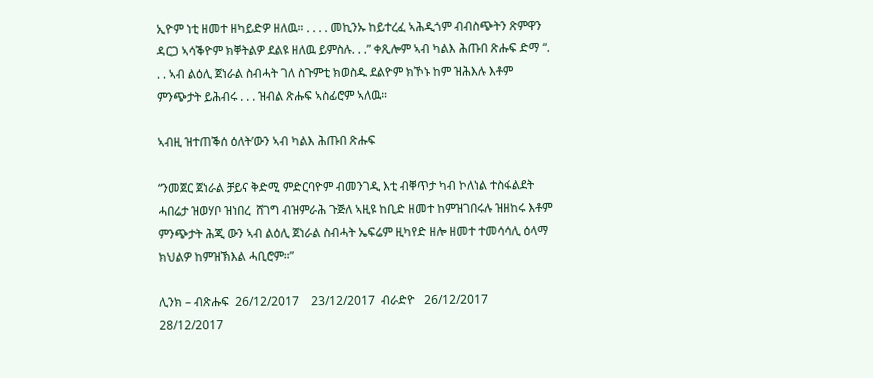ኢዮም ነቲ ዘመተ ዘካይድዎ ዘለዉ። . . . . መኪንኡ ከይተረፈ ኣሕዲጎም ብብስጭትን ጽምዋን ዳርጋ ኣሳቕዮም ክቐትልዎ ደልዩ ዘለዉ ይምስሉ. . .” ቀጺሎም ኣብ ካልእ ሕጡበ ጽሑፍ ድማ “. . . ኣብ ልዕሊ ጀነራል ስብሓት ገለ ስጉምቲ ክወስዱ ደልዮም ክኾኑ ከም ዝሕእሉ እቶም ምንጭታት ይሕብሩ . . . ዝብል ጽሑፍ ኣስፊሮም ኣለዉ።

ኣብዚ ዝተጠቕሰ ዕለት’ውን ኣብ ካልእ ሕጡበ ጽሑፍ

“ንመጀር ጀነራል ቻይና ቅድሚ ምድርባዮም ብመንገዲ እቲ ብቐጥታ ካብ ኮለነል ተስፋልደት ሓበሬታ ዝወሃቦ ዝነበረ  ሸገግ ብዝምራሕ ጉጅለ ኣዚዩ ከቢድ ዘመተ ከምዝገበሩሉ ዝዘከሩ እቶም ምንጭታት ሕጂ ውን ኣብ ልዕሊ ጀነራል ስብሓት ኤፍሬም ዚካየድ ዘሎ ዘመተ ተመሳሳሊ ዕላማ ክህልዎ ከምዝኽእል ሓቢሮም።”

ሊንክ – ብጽሑፍ  26/12/2017    23/12/2017  ብራድዮ   26/12/2017     28/12/2017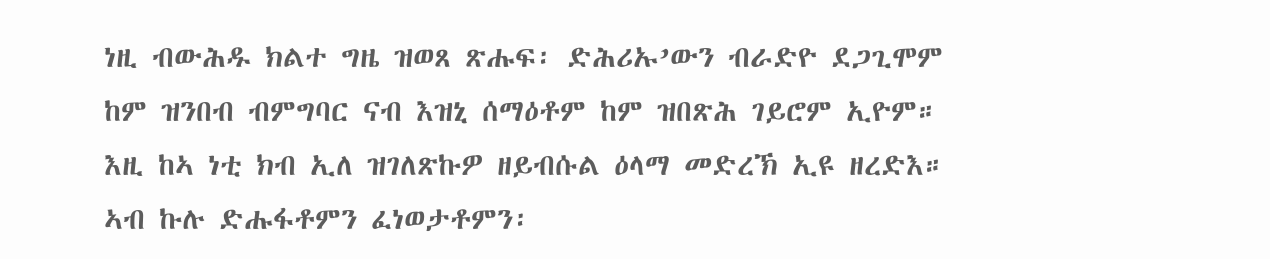ነዚ ብውሕዱ ክልተ ግዜ ዝወጸ ጽሑፍ፡ ድሕሪኡ’ውን ብራድዮ ደጋጊሞም ከም ዝንበብ ብምግባር ናብ እዝኒ ሰማዕቶም ከም ዝበጽሕ ገይሮም ኢዮም። እዚ ከኣ ነቲ ክብ ኢለ ዝገለጽኩዎ ዘይብሱል ዕላማ መድረኽ ኢዩ ዘረድእ። ኣብ ኩሉ ድሑፋቶምን ፈነወታቶምን፡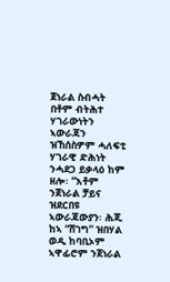ጀነራል ስብሓት በቶም ብትሕተ ሃገራውነትን ኣውራጃን ዝኸሰስዎም ሓለፍቲ ሃገራዊ ድሕነት ንሓደጋ ይቃላዕ ከም ዘሎ፡ “እቶም ንጀነራል ቻይና ዝደርበዩ ኣውራጃውያን፡ ሕጂ ከኣ “ሸገግ” ዝበሃል ወዲ ከባቢኦም ኣዋፊሮም ንጀነራል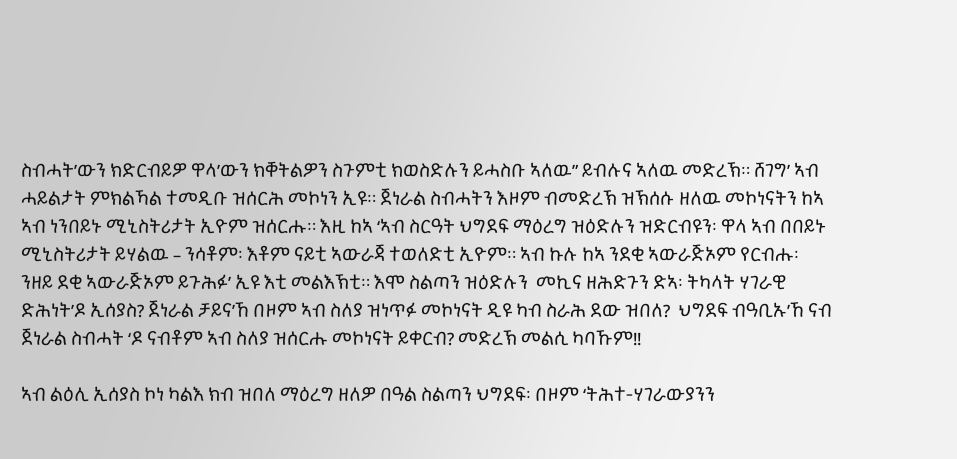ስብሓት’ውን ክድርብይዎ ዋላ’ውን ክቐትልዎን ስጉምቲ ክወስድሉን ይሓስቡ ኣለዉ” ይብሉና ኣለዉ መድረኽ። ሸገግ’ ኣብ ሓይልታት ምክልኻል ተመዲቡ ዝሰርሕ መኮነን ኢዩ። ጀነራል ስብሓትን እዞም ብመድረኽ ዝኽሰሱ ዘለዉ መኮነናትን ከኣ ኣብ ነንበይኑ ሚኒስትሪታት ኢዮም ዝሰርሑ። እዚ ከኣ ‘ኣብ ስርዓት ህግደፍ ማዕረግ ዝዕድሉን ዝድርብዩን፡ ዋላ ኣብ በበይኑ ሚኒስትሪታት ይሃልዉ – ንሳቶም፡ እቶም ናይቲ ኣውራጃ ተወለድቲ ኢዮም። ኣብ ኩሉ ከኣ ንደቂ ኣውራጅኦም የርብሑ፡ ንዘይ ደቂ ኣውራጅኦም ይጉሕፉ’ ኢዩ እቲ መልእኽቲ። እሞ ስልጣን ዝዕድሉን  መኪና ዘሕድጉን ድኣ፡ ትካላት ሃገራዊ ድሕነት’ዶ ኢሰያስ? ጀነራል ቻይና’ኸ በዞም ኣብ ስለያ ዝነጥፉ መኮነናት ዲዩ ካብ ስራሕ ደው ዝበለ?  ህግደፍ ብዓቢኡ’ኸ ናብ ጀነራል ስብሓት ‘ዶ ናብቶም ኣብ ስለያ ዝሰርሑ መኮነናት ይቀርብ? መድረኽ መልሲ ካባኹም!!

ኣብ ልዕሊ ኢሰያስ ኮነ ካልእ ክብ ዝበለ ማዕረግ ዘለዎ በዓል ስልጣን ህግደፍ፡ በዞም ‘ትሕተ-ሃገራውያንን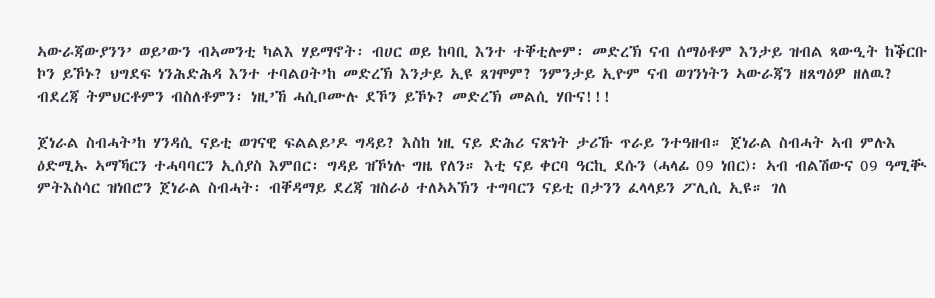ኣውራጃውያንን’ ወይ’ውን ብኣመንቲ ካልእ ሃይማኖት፡ ብሀር ወይ ከባቢ እንተ ተቐቲሎም፡ መድረኽ ናብ ሰማዕቶም እንታይ ዝብል ጻውዒት ከቕርቡ ኮን ይኾኑ? ህግደፍ ነንሕድሕዳ እንተ ተባልዐት’ከ መድረኽ እንታይ ኢዩ ጸገሞም? ንምንታይ ኢዮም ናብ ወገንነትን ኣውራጃን ዘጸግዕዎ ዘለዉ? ብደረጃ ትምህርቶምን ብስለቶምን፡ ነዚ’ኸ ሓሲቦሙሉ ደኾን ይኾኑ? መድረኽ መልሲ ሃቡና!!!

ጀነራል ስብሓት’ከ ሃንዳሲ ናይቲ ወገናዊ ፍልልይ’ዶ ግዳይ? እስከ ነዚ ናይ ድሕሪ ናጽነት ታሪኹ ጥራይ ንተዓዘብ። ጀነራል ስብሓት ኣብ ምሉእ ዕድሚኡ ኣማኻርን ተሓባባርን ኢሰያስ እምበር፡ ግዳይ ዝኾነሉ ግዜ የለን። እቲ ናይ ቀርባ ዓርኪ ደሱን (ሓላፊ 09 ነበር)፡ ኣብ ብልሽውና 09 ዓሚቚ ምትእስሳር ዝነበሮን ጀነራል ስብሓት፡ ብቐዳማይ ደረጃ ዝስራዕ ተለኣኣኽን ተግባርን ናይቲ በታንን ፈላላይን ፖሊሲ ኢዩ። ገለ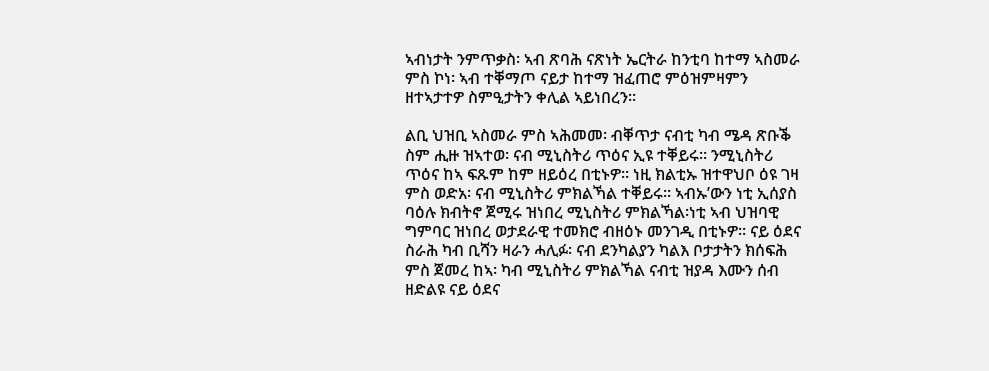ኣብነታት ንምጥቃስ፡ ኣብ ጽባሕ ናጽነት ኤርትራ ከንቲባ ከተማ ኣስመራ ምስ ኮነ፡ ኣብ ተቐማጦ ናይታ ከተማ ዝፈጠሮ ምዕዝምዛምን ዘተኣታተዎ ስምዒታትን ቀሊል ኣይነበረን።

ልቢ ህዝቢ ኣስመራ ምስ ኣሕመመ፡ ብቐጥታ ናብቲ ካብ ሜዳ ጽቡቕ ስም ሒዙ ዝኣተወ፡ ናብ ሚኒስትሪ ጥዕና ኢዩ ተቐይሩ። ንሚኒስትሪ ጥዕና ከኣ ፍጹም ከም ዘይዕረ በቲኑዎ። ነዚ ክልቲኡ ዝተዋህቦ ዕዩ ገዛ ምስ ወድአ፡ ናብ ሚኒስትሪ ምክልኻል ተቐይሩ። ኣብኡ’ውን ነቲ ኢሰያስ ባዕሉ ክብትኖ ጀሚሩ ዝነበረ ሚኒስትሪ ምክልኻል፡ነቲ ኣብ ህዝባዊ ግምባር ዝነበረ ወታደራዊ ተመክሮ ብዘዕኑ መንገዲ በቲኑዎ። ናይ ዕደና ስራሕ ካብ ቢሻን ዛራን ሓሊፉ፡ ናብ ደንካልያን ካልእ ቦታታትን ክሰፍሕ ምስ ጀመረ ከኣ፡ ካብ ሚኒስትሪ ምክልኻል ናብቲ ዝያዳ እሙን ሰብ ዘድልዩ ናይ ዕደና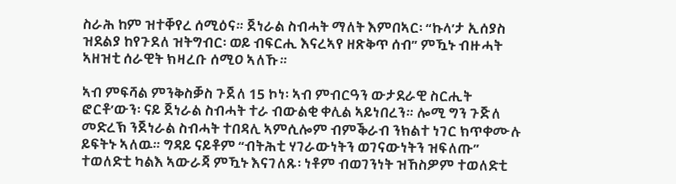ስራሕ ከም ዝተቐየረ ሰሚዕና። ጀነራል ስብሓት ማለት እምበኣር፡ “ኩላ’ታ ኢሰያስ ዝደልያ ከየጉደለ ዝትግብር፡ ወይ ብፍርሒ እናረኣየ ዘጽቅጥ ሰብ” ምዃኑ ብዙሓት ኣዘዝቲ ሰራዊት ክዛረቡ ሰሚዐ ኣለኹ።

ኣብ ምፍሻል ምንቅስቓስ ጉጀለ 15 ኮነ፡ ኣብ ምብርዓን ውታደራዊ ስርሒት ፎርቶ’ውን፡ ናይ ጀነራል ስብሓት ተራ ብውልቂ ቀሊል ኣይነበረን። ሎሚ ግን ጉጅለ መድረኽ ንጀነራል ስብሓት ተበዳሊ ኣምሲሎም ብምቕራብ ንክልተ ነገር ክጥቀሙሉ ይፍትኑ ኣለዉ። ግዳይ ናይቶም “ብትሕቲ ሃገራውነትን ወገናውነትን ዝፍለጡ” ተወለድቲ ካልእ ኣውራጃ ምዃኑ እናገለጹ፡ ነቶም ብወገንነት ዝኸስዎም ተወለድቲ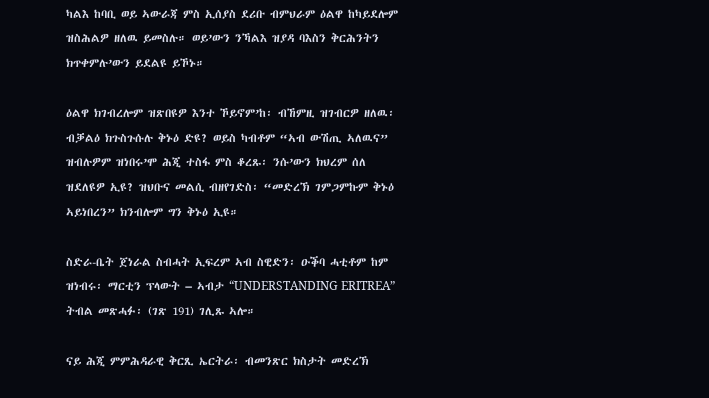ካልእ ከባቢ ወይ ኣውራጃ ምስ ኢሰያስ ደሪቡ ብምህራም ዕልዋ ከካይደሎም ዝስሕልዎ ዘለዉ ይመስሉ። ወይ’ውን ንኻልእ ዝያዳ ባእስን ቅርሕንትን ክጥቀምሉ’ውን ይደልዩ ይኾኑ።

ዕልዋ ክገብረሎም ዝጽበዩዎ እንተ ኾይኖም’ከ፡ ብኸምዚ ዝገብርዎ ዘለዉ፡ ብቓልዕ ክጉስጉሱሉ ቅኑዕ ድዩ? ወይስ ካብቶም “ኣብ ውሽጢ ኣለዉና” ዝብሉዎም ዝነበሩ’ሞ ሕጂ ተስፋ ምስ ቆረጹ፡ ንሱ’ውን ክህረም ሰለ ዝደለዩዎ ኢዩ? ዝህቡና መልሲ ብዘየገድስ፡ “መድረኽ ገምጋምኩም ቅኑዕ ኣይነበረን” ክንብሎም ግን ቅኑዕ ኢዩ።

ስድራ-ቤት ጀነራል ስብሓት ኢፍረም ኣብ ስዊድን፡ ዑቕባ ሓቲቶም ከም ዝነብሩ፡ ማርቲን ፕላውት – ኣብታ “UNDERSTANDING ERITREA” ትብል መጽሓፉ፡ (ገጽ 191) ገሊጹ ኣሎ።

ናይ ሕጂ ምምሕዳራዊ ቅርጺ ኤርትራ፡ ብመንጽር ክስታት መድረኽ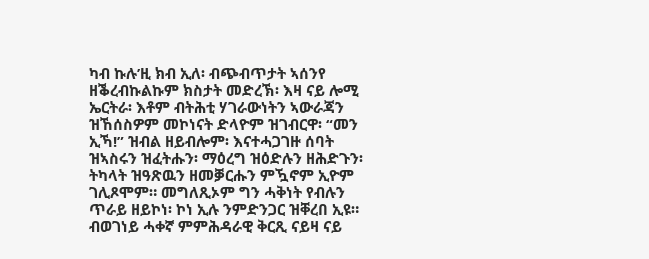ካብ ኩሉ’ዚ ክብ ኢለ፡ ብጭብጥታት ኣሰንየ ዘቕረብኩልኩም ክስታት መድረኽ፡ እዛ ናይ ሎሚ ኤርትራ፡ እቶም ብትሕቲ ሃገራውነትን ኣውራጃን ዝኸሰስዎም መኮነናት ድላዮም ዝገብርዋ፡ “መን ኢኻ!” ዝብል ዘይብሎም፡ እናተሓጋገዙ ሰባት ዝኣስሩን ዝፈትሑን፡ ማዕረግ ዝዕድሉን ዘሕድጉን፡ ትካላት ዝዓጽዉን ዘመቓርሑን ምዃኖም ኢዮም ገሊጾሞም። መግለጺኦም ግን ሓቅነት የብሉን ጥራይ ዘይኮነ፡ ኮነ ኢሉ ንምድንጋር ዝቐረበ ኢዩ። ብወገነይ ሓቀኛ ምምሕዳራዊ ቅርጺ ናይዛ ናይ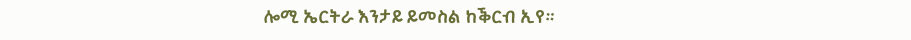ሎሚ ኤርትራ እንታይ ይመስል ከቕርብ ኢየ።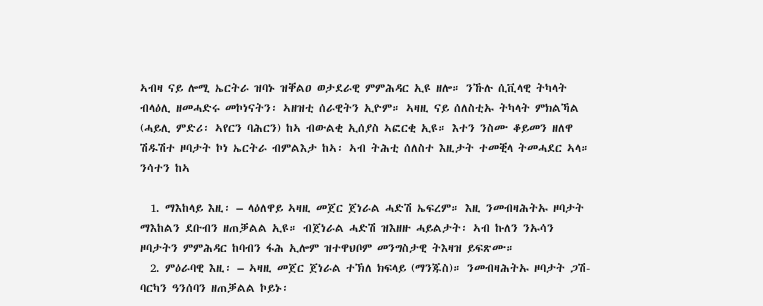ኣብዛ ናይ ሎሚ ኤርትራ ዝባኑ ዝቐልዐ ወታደራዊ ምምሕዳር ኢዩ ዘሎ። ንኹሉ ሲቪላዊ ትካላት ብላዕሊ ዘመሓድሩ መኮነናትን፡ ኣዘዝቲ ሰራዊትን ኢዮም። ኣዛዚ ናይ ሰለስቲኡ ትካላት ምክልኻል (ሓይሊ ምድሪ፡ ኣየርን ባሕርን) ከኣ ብውልቂ ኢሰያስ ኣፎርቂ ኢዩ። እተን ንስሙ ቆይመን ዘለዋ ሽዱሽተ ዞባታት ኮነ ኤርትራ ብምልእታ ከኣ፡ ኣብ ትሕቲ ሰለስተ እዚታት ተመቒላ ትመሓደር ኣላ። ንሳተን ከኣ

  1. ማእከላይ እዚ፡ – ላዕለዋይ ኣዛዚ መጀር ጀነራል ሓድሽ ኤፍረም። እዚ ንመብዛሕትኡ ዞባታት ማእከልን ደቡብን ዘጠቓልል ኢዩ። ብጀነራል ሓድሽ ዝእዘዙ ሓይልታት፡ ኣብ ኩለን ንኡሳን ዞባታትን ምምሕዳር ከባብን ፋሕ ኢሎም ዝተዋህቦም መንግስታዊ ትእዛዝ ይፍጽሙ።
  2. ምዕራባዊ እዚ፡ – ኣዛዚ መጀር ጀነራል ተኽለ ክፍላይ (ማንጁስ)። ንመብዛሕትኡ ዞባታት ጋሽ-ባርካን ዓንሰባን ዘጠቓልል ኮይኑ፡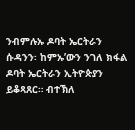ንብምሉኡ ዶባት ኤርትራን ሱዳንን፡ ከምኡ’ውን ንገለ ክፋል ዶባት ኤርትራን ኢትዮጵያን ይቆጻጸር። ብተኽለ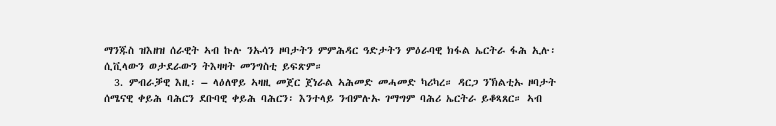ማንጁስ ዝእዘዝ ሰራዊት ኣብ ኩሉ ንኡሳን ዞባታትን ምምሕዳር ዓድታትን ምዕራባዊ ክፋል ኤርትራ ፋሕ ኢሉ፡ ሲቪላውን ወታደራውን ትእዛዛት መንግስቲ ይፍጽም።
  3. ምብራቓዊ እዚ፡ – ላዕለዋይ ኣዛዚ መጀር ጀነራል ኣሕመድ መሓመድ ካሪካረ። ዳርጋ ንኽልቲኡ ዞባታት ሰሜናዊ ቀይሕ ባሕርን ደቡባዊ ቀይሕ ባሕርን፡ እንተላይ ንብምሉኡ ገማግም ባሕሪ ኤርትራ ይቆጻጸር። ኣብ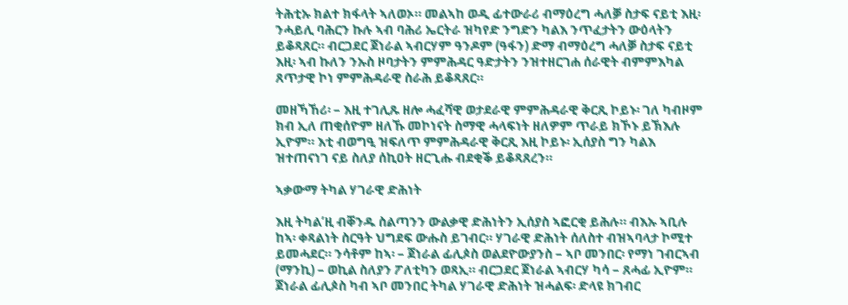ትሕቲኡ ክልተ ክፋላት ኣለወኦ። መልኣከ ወዲ ፊተውራሪ ብማዕረግ ሓለቓ ስታፍ ናይቲ እዚ፡ ንሓይሊ ባሕርን ኩሉ ኣብ ባሕሪ ኤርትራ ዝካየድ ንግድን ካልእ ንጥፈታትን ውዕላትን ይቆጻጸር። ብርጋደር ጀነራል ኣብርሃም ዓንዶም (ዓፋን) ድማ ብማዕረግ ሓለቓ ስታፍ ናይቲ እዚ፡ ኣብ ኩለን ንኡስ ዞባታትን ምምሕዳር ዓድታትን ንዝተዘርገሐ ሰራዊት ብምምእካል ጸጥታዊ ኮነ ምምሕዳራዊ ስራሕ ይቆጻጸር።

መዘኻኸሪ፡ – እዚ ተገሊጹ ዘሎ ሓፈሻዊ ወታደራዊ ምምሕዳራዊ ቅርጺ ኮይኑ፡ ገለ ካብዞም ክብ ኢለ ጠቂሰዮም ዘለኹ መኮነናት ስማዊ ሓላፍነት ዘለዎም ጥራይ ክኾኑ ይኽእሉ ኢዮም። እቲ ብወግዒ ዝፍለጥ ምምሕዳራዊ ቅርጺ እዚ ኮይኑ፡ ኢሰያስ ግን ካልእ ዝተጠናነገ ናይ ስለያ ሰኪዐት ዘርጊሑ ብደቂቕ ይቆጻጸረን።

ኣቃውማ ትካል ሃገራዊ ድሕነት

እዚ ትካል’ዚ ብቐንዱ ስልጣንን ውልቃዊ ድሕነትን ኢሰያስ ኣፎርቂ ይሕሉ። ብእኡ ኣቢሉ ከኣ፡ ቀጻልነት ስርዓት ህግደፍ ውሑስ ይገብር። ሃገራዊ ድሕነት ሰለስተ ብዝኣባላታ ኮሚተ ይመሓደር። ንሳቶም ከኣ፡ – ጀነራል ፊሊጶስ ወልደዮውያንስ – ኣቦ መንበር፡ የማነ ገብርኣብ (ማንኪ) – ወኪል ስለያን ፖለቲካን ወጻኢ። ብርጋደር ጀነራል ኣብርሃ ካሳ – ጸሓፊ ኢዮም። ጀነራል ፊሊጶስ ካብ ኣቦ መንበር ትካል ሃገራዊ ድሕነት ዝሓልፍ፡ ድላዩ ክገብር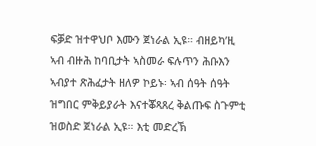ፍቓድ ዝተዋህቦ እሙን ጀነራል ኢዩ። ብዘይካ’ዚ ኣብ ብዙሕ ከባቢታት ኣስመራ ፍሉጥን ሕቡእን ኣብያተ ጽሕፈታት ዘለዎ ኮይኑ፡ ኣብ ሰዓት ሰዓት ዝግበር ምቅይያራት እናተቖጻጸረ ቅልጡፍ ስጉምቲ ዝወስድ ጀነራል ኢዩ። እቲ መድረኽ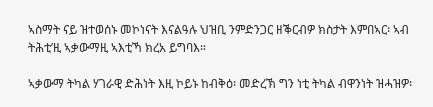ኣስማት ናይ ዝተወሰኑ መኮነናት እናልዓሉ ህዝቢ ንምድንጋር ዘቕርብዎ ክስታት እምበኣር፡ ኣብ ትሕቲ’ዚ ኣቃውማዚ ኣእቲኻ ክረአ ይግባእ።

ኣቃውማ ትካል ሃገራዊ ድሕነት እዚ ኮይኑ ከብቅዕ፡ መድረኽ ግን ነቲ ትካል ብዋንነት ዝሓዝዎ፡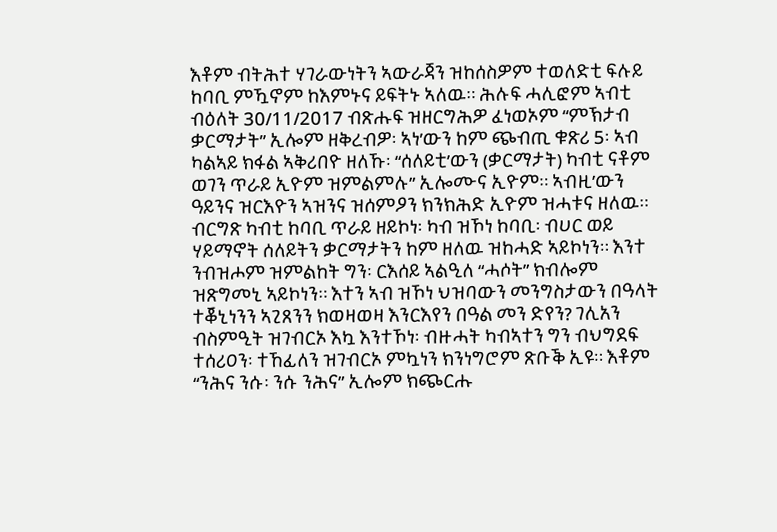እቶም ብትሕተ ሃገራውነትን ኣውራጃን ዝከሰስዎም ተወለድቲ ፍሉይ ከባቢ ምዃኖም ከእምኑና ይፍትኑ ኣለዉ። ሕሉፍ ሓሊፎም ኣብቲ ብዕለት 30/11/2017 ብጽሑፍ ዝዘርግሕዎ ፈነወኦም “ምኽታብ ቃርማታት” ኢሎም ዘቅረብዎ፡ ኣነ’ውን ከም ጭብጢ ቁጽሪ 5፡ ኣብ ካልኣይ ክፋል ኣቅሪበዮ ዘለኹ፡ “ሰለይቲ’ውን (ቃርማታት) ካብቲ ናቶም ወገን ጥራይ ኢዮም ዝምልምሉ” ኢሎሙና ኢዮም። ኣብዚ’ውን ዓይንና ዝርእዮን ኣዝንና ዝሰምዖን ክንክሕድ ኢዮም ዝሓቱና ዘለዉ። ብርግጽ ካብቲ ከባቢ ጥራይ ዘይኮነ፡ ካብ ዝኾነ ከባቢ፡ ብሀር ወይ ሃይማኖት ሰለይትን ቃርማታትን ከም ዘለዉ ዝከሓድ ኣይኮነን። እንተ ንብዝሖም ዝምልከት ግን፡ ርእሰይ ኣልዒለ “ሓሶት” ክብሎም ዝጽግመኒ ኣይኮነን። እተን ኣብ ዝኾነ ህዝባውን መንግስታውን በዓላት ተቖኒነንን ኣጊጸንን ክወዛወዛ እንርእየን በዓል መን ድየን? ገሊአን ብስምዒት ዝገብርኦ እኳ እንተኾነ፡ ብዙሓት ካብኣተን ግን ብህግደፍ ተሰሪዐን፡ ተኸፊለን ዝገብርኦ ምኳነን ክንነግሮም ጽቡቕ ኢዩ። እቶም “ንሕና ንሱ፡ ንሱ ንሕና” ኢሎም ክጭርሑ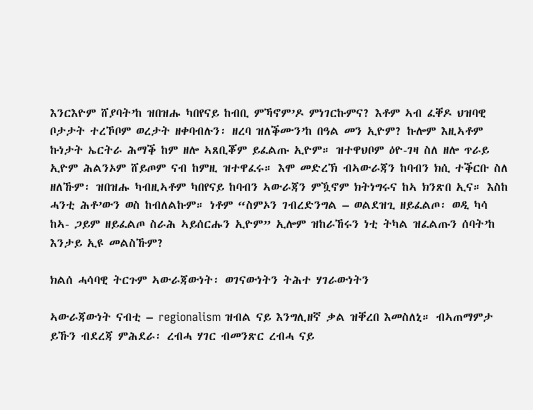እንርእዮም ሸያባት’ከ ዝበዝሑ ካበየናይ ከብቢ ምኻኖም’ዶ ምነገርኩምና? እቶም ኣብ ፈቐዶ ህዝባዊ ቦታታት ተረኾቦም ወረታት ዘቀባብሉን፡ ዘረባ ዝለቕሙን’ከ በዓል መን ኢዮም? ኩሎም እዚኣቶም ኩነታት ኤርትራ ሕማቕ ከም ዘሎ ኣጸቢቖም ይፈልጡ ኢዮም። ዝተዋህቦም ዕዮ-ገዛ ስለ ዘሎ ጥራይ ኢዮም ሕልንኦም ሸይጦም ናብ ከምዚ ዝተዋፈሩ። እሞ መድረኽ ብኣውራጃን ከባብን ክሲ ተቕርቡ ስለ ዘለኹም፡ ዝበዝሑ ካብዚኣቶም ካበየናይ ከባብን ኣውራጃን ምዃኖም ክትነግሩና ከኣ ክንጽበ ኢና። እስከ ሓንቲ ሕቶ’ውን ወስ ከብለልኩም። ነቶም “ስምኦን ገብረድንግል – ወልደዝጊ ዘይፈልጦ፡ ወዲ ካሳ ከኣ- ጋይም ዘይፈልጦ ስራሕ ኣይሰርሑን ኢዮም” ኢሎም ዝከራኸሩን ነቲ ትካል ዝፈልጡን ሰባት’ከ እንታይ ኢዩ መልስኹም?

ክልሰ ሓሳባዊ ትርጉም ኣውራጃውነት፡ ወገናውነትን ትሕተ ሃገራውነትን

ኣውራጃውነት ናብቲ – regionalism ዝብል ናይ እንግሊዘኛ ቃል ዝቐረበ እመስለኒ። ብኣጠማምታ ይኹን ብደረጃ ምሕደራ፡ ረብሓ ሃገር ብመንጽር ረብሓ ናይ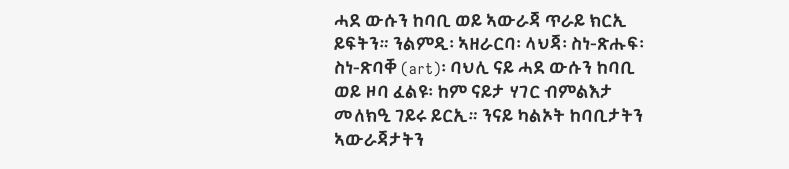ሓደ ውሱን ከባቢ ወይ ኣውራጃ ጥራይ ክርኢ ይፍትን። ንልምዲ፡ ኣዘራርባ፡ ላህጃ፡ ስነ-ጽሑፍ፡ ስነ-ጽባቐ (art)፡ ባህሊ ናይ ሓደ ውሱን ከባቢ ወይ ዞባ ፈልዩ፡ ከም ናይታ ሃገር ብምልእታ መለክዒ ገይሩ ይርኢ። ንናይ ካልኦት ከባቢታትን ኣውራጃታትን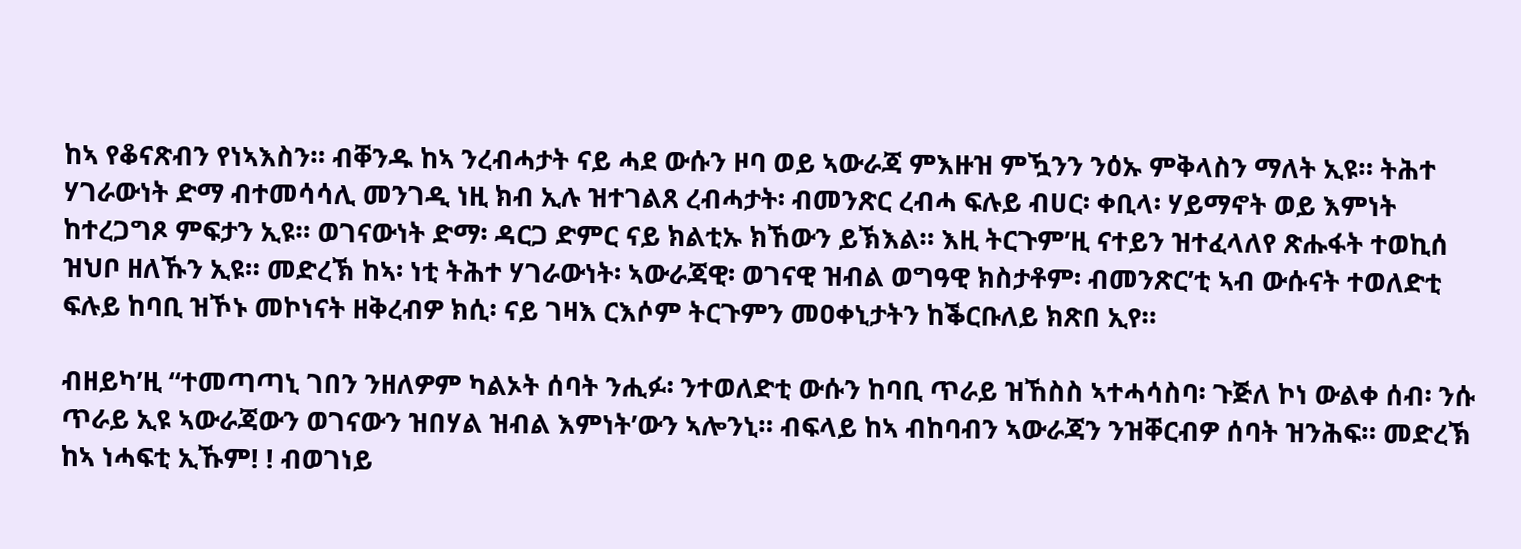ከኣ የቆናጽብን የነኣእስን። ብቐንዱ ከኣ ንረብሓታት ናይ ሓደ ውሱን ዞባ ወይ ኣውራጃ ምእዙዝ ምዃንን ንዕኡ ምቅላስን ማለት ኢዩ። ትሕተ ሃገራውነት ድማ ብተመሳሳሊ መንገዲ ነዚ ክብ ኢሉ ዝተገልጸ ረብሓታት፡ ብመንጽር ረብሓ ፍሉይ ብሀር፡ ቀቢላ፡ ሃይማኖት ወይ እምነት ከተረጋግጾ ምፍታን ኢዩ። ወገናውነት ድማ፡ ዳርጋ ድምር ናይ ክልቲኡ ክኸውን ይኽእል። እዚ ትርጉም’ዚ ናተይን ዝተፈላለየ ጽሑፋት ተወኪሰ ዝህቦ ዘለኹን ኢዩ። መድረኽ ከኣ፡ ነቲ ትሕተ ሃገራውነት፡ ኣውራጃዊ፡ ወገናዊ ዝብል ወግዓዊ ክስታቶም፡ ብመንጽር’ቲ ኣብ ውሱናት ተወለድቲ ፍሉይ ከባቢ ዝኾኑ መኮነናት ዘቅረብዎ ክሲ፡ ናይ ገዛእ ርእሶም ትርጉምን መዐቀኒታትን ከቕርቡለይ ክጽበ ኢየ።

ብዘይካ’ዚ “ተመጣጣኒ ገበን ንዘለዎም ካልኦት ሰባት ንሒፉ፡ ንተወለድቲ ውሱን ከባቢ ጥራይ ዝኸስስ ኣተሓሳስባ፡ ጉጅለ ኮነ ውልቀ ሰብ፡ ንሱ ጥራይ ኢዩ ኣውራጃውን ወገናውን ዝበሃል ዝብል እምነት’ውን ኣሎንኒ። ብፍላይ ከኣ ብከባብን ኣውራጃን ንዝቐርብዎ ሰባት ዝንሕፍ። መድረኽ ከኣ ነሓፍቲ ኢኹም! ! ብወገነይ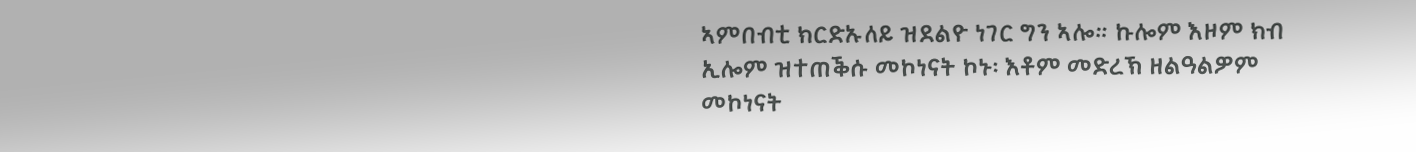ኣምበብቲ ክርድኡለይ ዝደልዮ ነገር ግን ኣሎ። ኩሎም እዞም ክብ ኢሎም ዝተጠቕሱ መኮነናት ኮኑ፡ እቶም መድረኽ ዘልዓልዎም መኮነናት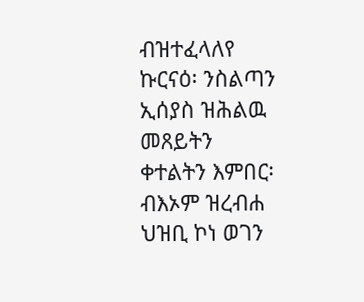ብዝተፈላለየ ኩርናዕ፡ ንስልጣን ኢሰያስ ዝሕልዉ መጸይትን ቀተልትን እምበር፡ ብእኦም ዝረብሐ ህዝቢ ኮነ ወገን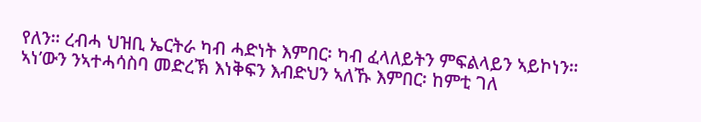የለን። ረብሓ ህዝቢ ኤርትራ ካብ ሓድነት እምበር፡ ካብ ፈላለይትን ምፍልላይን ኣይኮነን። ኣነ’ውን ንኣተሓሳስባ መድረኽ እነቅፍን እብድህን ኣለኹ እምበር፡ ከምቲ ገለ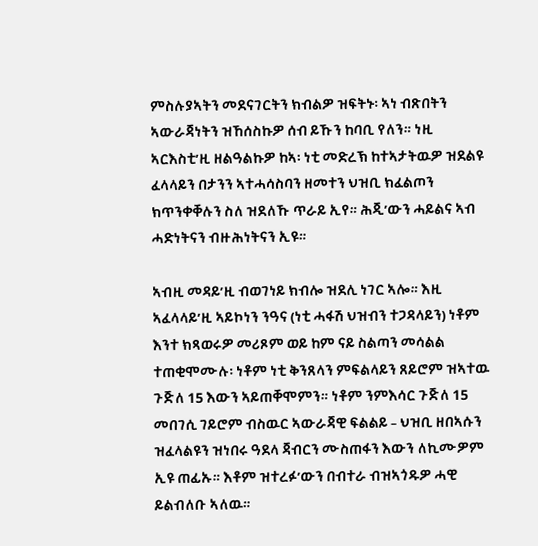ምስሉያኣትን መደናገርትን ክብልዎ ዝፍትኑ፡ ኣነ ብጽበትን ኣውራጃነትን ዝኸሰስኩዎ ሰብ ይኹን ከባቢ የለን። ነዚ ኣርእስቲ’ዚ ዘልዓልኩዎ ከኣ፡ ነቲ መድረኽ ከተኣታትዉዎ ዝደልዩ ፈላላይን በታንን ኣተሓሳስባን ዘመተን ህዝቢ ክፈልጦን ክጥንቀቐሉን ስለ ዝደለኹ ጥራይ ኢየ። ሕጂ’ውን ሓይልና ኣብ ሓድነትናን ብዙሕነትናን ኢዩ።

ኣብዚ መዳይ’ዚ ብወገነይ ክብሎ ዝደሊ ነገር ኣሎ። እዚ ኣፈላላይ’ዚ ኣይኮነን ንዓና (ነቲ ሓፋሽ ህዝብን ተጋዳላይን) ነቶም እንተ ክጻወሩዎ መሪጾም ወይ ከም ናይ ስልጣን መሳልል ተጠቂሞሙሉ፡ ነቶም ነቲ ቅንጸላን ምፍልላይን ጸይሮም ዝኣተዉ ጉጅለ 15 እውን ኣይጠቐሞምን። ነቶም ንምእሳር ጉጅለ 15 መበገሲ ገይሮም ብስዉር ኣውራጃዊ ፍልልይ – ህዝቢ ዘበኣሱን ዝፈላልዩን ዝነበሩ ዓደላ ጃብርን ሙስጠፋን እውን ለኪሙዎም ኢዩ ጠፊኡ። እቶም ዝተረፉ’ውን በብተራ ብዝኣጎዱዎ ሓዊ ይልብለቡ ኣለዉ።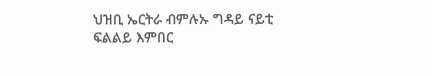ህዝቢ ኤርትራ ብምሉኡ ግዳይ ናይቲ ፍልልይ እምበር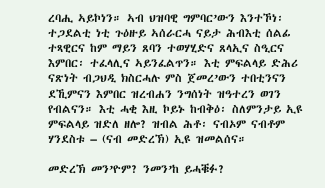ረባሒ ኣይኮነን። ኣብ ህዝባዊ ግምባር’ውን እንተኾነ፡ ተጋደልቲ ነቲ ጉዕዙይ ኣሰራርሓ ናይታ ሕብእቲ ሰልፊ ተጻዊርና ከም ማይን ጸባን ተወሃሂድና ጸላኢና ስዒርና እምበር፡ ተፈላሊና ኣይንፈልጥን። እቲ ምፍልላይ ድሕሪ ናጽነት ብጋህዲ ክስርሓሉ ምስ ጀመረ’ውን ተበቲንናን  ደኺምናን እምበር ዝረብሐን ንግሰነት ዝዓተረን ወገን የብልናን። እቲ ሓቂ እዚ ኮይኑ ከብቅዕ፡ ስለምንታይ ኢዩ ምፍልላይ ዝድለ ዘሎ? ዝብል ሕቶ፡ ናብኦም ናብቶም ሃንደስቱ – (ናብ መድረኽ) ኢዩ ዝመልሰና።

መድረኽ መን’ዮም? ንመን’ከ ይሓቑፉ?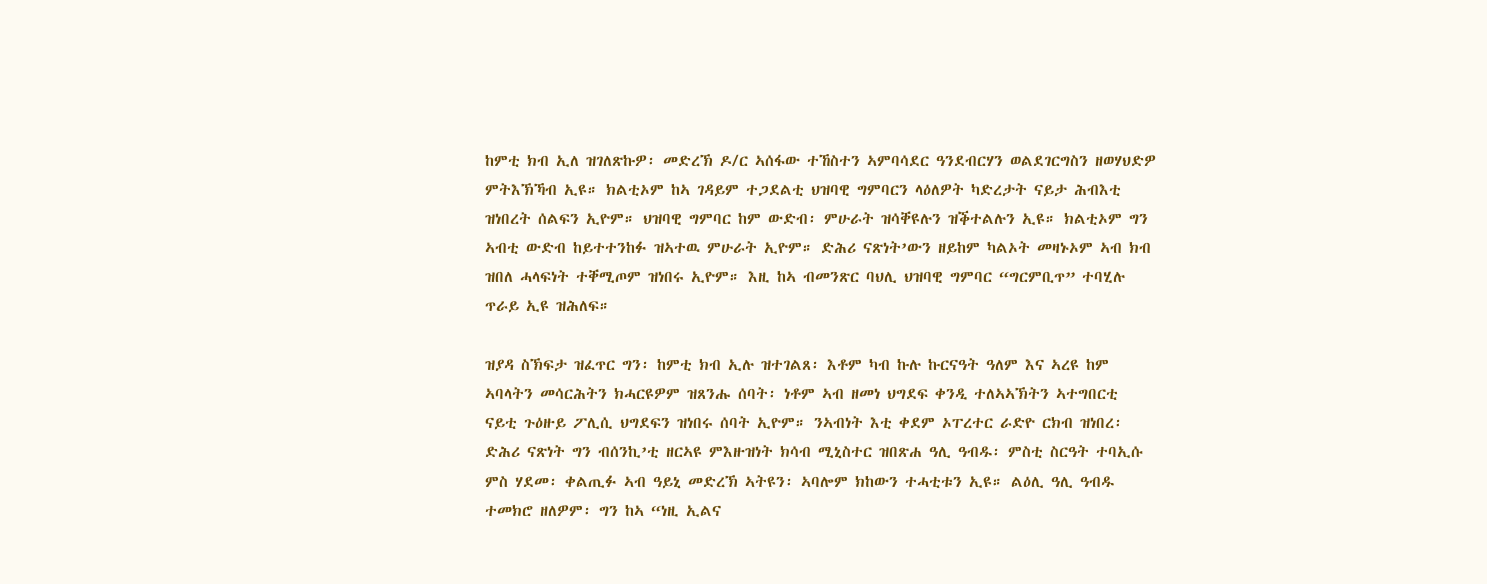ከምቲ ክብ ኢለ ዝገለጽኩዎ፡ መድረኽ ዶ/ር ኣሰፋው ተኸስተን ኣምባሳደር ዓንደብርሃን ወልደገርግስን ዘወሃህድዎ ምትእኽኻብ ኢዩ። ክልቲኦም ከኣ ገዳይም ተጋደልቲ ህዝባዊ ግምባርን ላዕለዎት ካድረታት ናይታ ሕብእቲ ዝነበረት ሰልፍን ኢዮም። ህዝባዊ ግምባር ከም ውድብ፡ ምሁራት ዝሳቐዩሉን ዝቕተልሉን ኢዩ። ክልቲኦም ግን ኣብቲ ውድብ ከይተተንከፉ ዝኣተዉ ምሁራት ኢዮም። ድሕሪ ናጽነት’ውን ዘይከም ካልኦት መዛኑኦም ኣብ ክብ ዝበለ ሓላፍነት ተቐሚጦም ዝነበሩ ኢዮም። እዚ ከኣ ብመንጽር ባህሊ ህዝባዊ ግምባር “ግርምቢጥ” ተባሂሉ ጥራይ ኢዩ ዝሕለፍ።

ዝያዳ ስኽፍታ ዝፈጥር ግን፡ ከምቲ ክብ ኢሉ ዝተገልጸ፡ እቶም ካብ ኩሉ ኩርናዓት ዓለም እና ኣረዩ ከም ኣባላትን መሳርሕትን ክሓርዩዎም ዝጸንሑ ሰባት፡ ነቶም ኣብ ዘመነ ህግደፍ ቀንዲ ተለኣኣኽትን ኣተግበርቲ ናይቲ ጉዕዙይ ፖሊሲ ህግደፍን ዝነበሩ ሰባት ኢዮም። ንኣብነት እቲ ቀደም ኦፐረተር ራድዮ ርክብ ዝነበረ፡ ድሕሪ ናጽነት ግን ብሰንኪ’ቲ ዘርኣዩ ምእዙዝነት ክሳብ ሚኒስተር ዝበጽሐ ዓሊ ዓብዱ፡ ምስቲ ስርዓት ተባኢሱ ምስ ሃደመ፡ ቀልጢፉ ኣብ ዓይኒ መድረኽ ኣትዩን፡ ኣባሎም ክከውን ተሓቲቱን ኢዩ። ልዕሊ ዓሊ ዓብዱ ተመክሮ ዘለዎም፡ ግን ከኣ “ነዚ ኢልና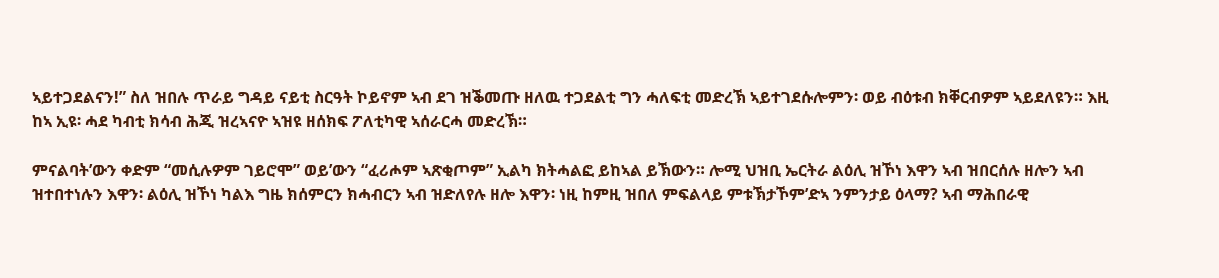ኣይተጋደልናን!” ስለ ዝበሉ ጥራይ ግዳይ ናይቲ ስርዓት ኮይኖም ኣብ ደገ ዝቕመጡ ዘለዉ ተጋደልቲ ግን ሓለፍቲ መድረኽ ኣይተገደሱሎምን፡ ወይ ብዕቱብ ክቐርብዎም ኣይደለዩን። እዚ ከኣ ኢዩ፡ ሓደ ካብቲ ክሳብ ሕጂ ዝረኣናዮ ኣዝዩ ዘሰክፍ ፖለቲካዊ ኣሰራርሓ መድረኽ።

ምናልባት’ውን ቀድም “መሲሉዎም ገይሮሞ” ወይ’ውን “ፈሪሖም ኣጽቂጦም” ኢልካ ክትሓልፎ ይከኣል ይኽውን። ሎሚ ህዝቢ ኤርትራ ልዕሊ ዝኾነ እዋን ኣብ ዝበርሰሉ ዘሎን ኣብ ዝተበተነሉን እዋን፡ ልዕሊ ዝኾነ ካልእ ግዜ ክሰምርን ክሓብርን ኣብ ዝድለየሉ ዘሎ እዋን፡ ነዚ ከምዚ ዝበለ ምፍልላይ ምቱኽታኾም’ድኣ ንምንታይ ዕላማ? ኣብ ማሕበራዊ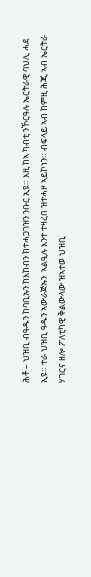ሕቶ – ህዝቢ ብዓዱን ከባቢኡን ከእከብን ክተሓጋገዝን ንቡር ኢዩ። እዚ ከኣ ካብቲ ንኾርዓሉ ኤርትራዊ ባህሊ ሓደ ኢዩ። ተራ ህዝቢ ዓዱን ኣውራጅኡን  ኣልዒሉ እንተ ተዛረበ ዝተሓዞ ኣይኮነን። ብፍላይ ኣብ ከምዚ ሕጂ ኣብ ኤርትራ ሃገርና ዘሎ ፖለቲካዊ ቅልውላው ዝኣተወ ህዝቢ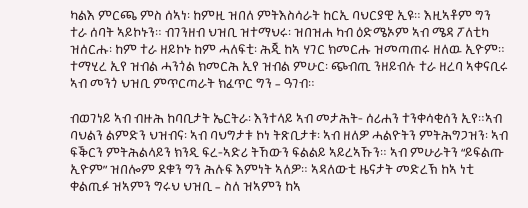ካልእ ምርጫ ምስ ሰኣነ፡ ከምዚ ዝበለ ምትእስሳራት ከርኢ ባህርያዊ ኢዩ። እዚኣቶም ግን ተራ ሰባት ኣይኮኑን። ብገንዘብ ህዝቢ ዝተማህሩ፡ ዝበዝሐ ካብ ዕድሜኦም ኣብ ሜዳ ፖለቲካ ዝሰርሑ፡ ከም ተራ ዘይኮኑ ከም ሓለፍቲ፡ ሕጂ ከኣ ሃገር ክመርሑ ዝመጣጠሩ ዘለዉ ኢዮም። ተማሂረ ኢየ ዝብል ሓንጎል ክመርሕ ኢየ ዝብል ምሁር፡ ጭብጢ ንዘይብሉ ተራ ዘረባ ኣቀናቢሩ ኣብ መንጎ ህዝቢ ምጥርጣራት ክፈጥር ግን – ዓገብ።

ብወገነይ ኣብ ብዙሕ ከባቢታት ኤርትራ፡ እንተላይ ኣብ መታሕት- ሰሪሐን ተንቀሳቂሰን ኢየ።ኣብ ባህልን ልምድን ህዝብና፡ ኣብ ባህግታቱ ኮነ ትጽቢታቱ፡ ኣብ ዘለዎ ሓልዮትን ምትሕግጋዝን፡ ኣብ ፍቕርን ምትሕልላይን ክንዲ ፍረ-ኣድሪ ትኸውን ፍልልይ ኣይረኣኹን። ኣብ ምሁራትን “ይፍልጡ ኢዮም” ዝበሎም ደቁን ግን ሕሉፍ እምነት ኣለዎ። ኣዳለውቲ ዜናታት መድረኽ ከኣ ነቲ ቀልጢፉ ዝኣምን ግሩህ ህዝቢ – ስለ ዝኣምን ከኣ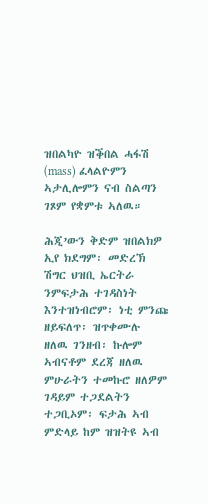ዝበልካዮ ዝቕበል ሓፋሽ (mass) ፈላልዮምን ኣታሊሎምን ናብ ስልጣን ገጾም የቋምቱ ኣለዉ።

ሕጂ’ውን ቅድም ዝበልክዎ ኢየ ክደግም፡ መድረኽ ሽግር ህዝቢ ኤርትራ ንምፍታሕ ተገዳስነት እንተዝነብሮም፡ ነቲ ምንጩ ዘይፍለጥ፡ ዝጥቀሙሉ ዘለዉ ገንዘብ፡ ኩሎም ኣብናቶም ደረጃ ዘለዉ ምሁራትን ተመኩሮ ዘለዎም ገዳይም ተጋደልትን ተጋቢኦም፡ ፍታሕ ኣብ ምድላይ ከም ዝዝትዩ ኣብ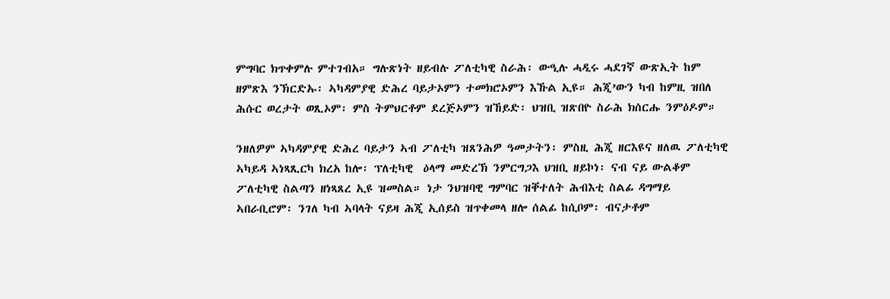ምግባር ክጥቀምሉ ምተገብአ። ግሉጽነት ዘይብሉ ፖለቲካዊ ስራሕ፡ ውዒሉ ሓዲሩ ሓደገኛ ውጽኢት ከም ዘምጽእ ንኽርድኡ፡ ኣካዳምያዊ ድሕረ ባይታኦምን ተመክሮኦምን እኹል ኢዩ። ሕጂ’ውን ካብ ከምዚ ዝበለ ሕሱር ወረታት ወጺኦም፡ ምስ ትምህርቶም ደረጅኦምን ዝኸይድ፡ ህዝቢ ዝጽበዮ ስራሕ ክሰርሑ ንምዕዶም።

ንዘለዎም ኣካዳምያዊ ድሕረ ባይታን ኣብ ፖለቲካ ዝጸንሕዎ ዓመታትን፡ ምስዚ ሕጂ ዘርእዩና ዘለዉ ፖለቲካዊ ኣካይዳ ኣነጻጺርካ ክረአ ከሎ፡ ፕለቲካዊ  ዕላማ መድረኽ ንምርግጋእ ህዝቢ ዘይኮነ፡ ናብ ናይ ውልቆም ፖለቲካዊ ስልጣን ዘነጻጸረ ኢዩ ዝመስል። ነታ ንህዝባዊ ግምባር ዝቐተለት ሕብእቲ ስልፊ ዳግማይ ኣበራቢሮም፡ ንገለ ካብ ኣባላት ናይዛ ሕጂ ኢሰይስ ዝጥቀመላ ዘሎ ሰልፊ ከሲቦም፡ ብናታቶም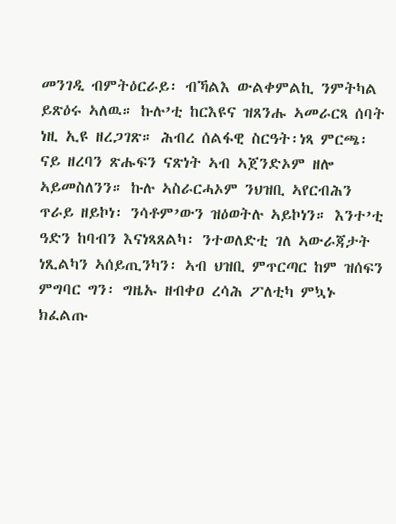መንገዲ ብምትዕርራይ፡ ብኻልእ ውልቀምልኪ ንምትካል ይጽዕሩ ኣለዉ። ኩሉ’ቲ ከርእዩና ዝጸንሑ ኣመራርጻ ሰባት ነዚ ኢዩ ዘረጋገጽ። ሕብረ ሰልፋዊ ስርዓት፡ነጻ ምርጫ፡ ናይ ዘረባን ጽሑፍን ናጽነት ኣብ ኣጀንድኦም ዘሎ ኣይመስለንን። ኩሉ ኣስራርሓኦም ንህዝቢ ኣየርብሕን ጥራይ ዘይኮነ፡ ንሳቶም’ውን ዝዕወትሉ ኣይኮነን። እንተ’ቲ ዓድን ከባብን እናነጻጸልካ፡ ንተወለድቲ ገለ ኣውራጃታት ነጺልካን ኣሰይጢንካን፡ ኣብ ህዝቢ ምጥርጣር ከም ዝሰፍን ምግባር ግን፡ ግዜኡ ዘብቀዐ ረሳሕ ፖለቲካ ምኳኑ ክፈልጡ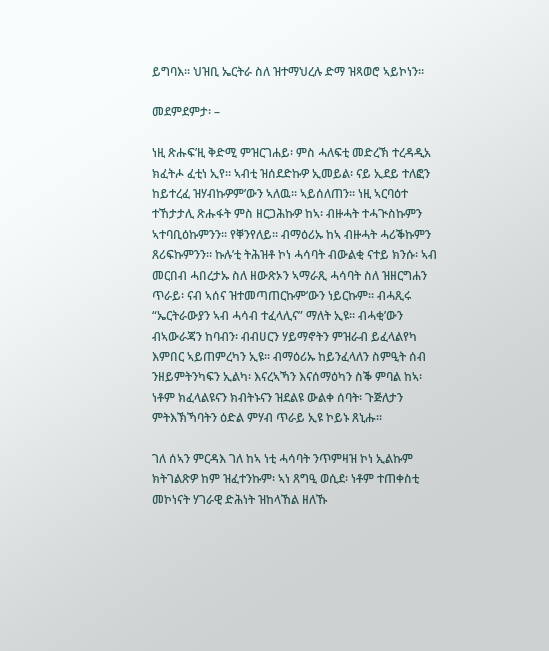ይግባእ። ህዝቢ ኤርትራ ስለ ዝተማህረሉ ድማ ዝጻወሮ ኣይኮነን።

መደምደምታ፡ –

ነዚ ጽሑፍ’ዚ ቅድሚ ምዝርገሐይ፡ ምስ ሓለፍቲ መድረኽ ተረዳዲአ ክፈትሖ ፈቲነ ኢየ። ኣብቲ ዝሰደድኩዎ ኢመይል፡ ናይ ኢደይ ተለፎን ከይተረፈ ዝሃብኩዎም’ውን ኣለዉ። ኣይሰለጠን። ነዚ ኣርባዕተ ተኸታታሊ ጽሑፋት ምስ ዘርጋሕኩዎ ከኣ፡ ብዙሓት ተሓጒስኩምን ኣተባቢዕኩምንን። የቐንየለይ። ብማዕሪኡ ከኣ ብዙሓት ሓሪቕኩምን ጸሪፍኩምንን። ኩሉ’ቲ ትሕዝቶ ኮነ ሓሳባት ብውልቂ ናተይ ክንሱ፡ ኣብ መርበብ ሓበረታኡ ስለ ዘውጽኦን ኣማራጺ ሓሳባት ስለ ዝዘርግሐን ጥራይ፡ ናብ ኣሰና ዝተመጣጠርኩም’ውን ነይርኩም። ብሓጺሩ “ኤርትራውያን ኣብ ሓሳብ ተፈላሊና” ማለት ኢዩ። ብሓቂ’ውን ብኣውራጃን ከባብን፡ ብብሀርን ሃይማኖትን ምዝራብ ይፈላልየካ እምበር ኣይጠምረካን ኢዩ። ብማዕሪኡ ከይንፈላለን ስምዒት ሰብ ንዘይምትንካፍን ኢልካ፡ እናረኣኻን እናሰማዕካን ስቕ ምባል ከኣ፡ ነቶም ክፈላልዩናን ክብትኑናን ዝደልዩ ውልቀ ሰባት፡ ጉጅለታን ምትእኽኻባትን ዕድል ምሃብ ጥራይ ኢዩ ኮይኑ ጸኒሑ።

ገለ ሰኣን ምርዳእ ገለ ከኣ ነቲ ሓሳባት ንጥምዛዝ ኮነ ኢልኩም ክትገልጽዎ ከም ዝፈተንኩም፡ ኣነ ጸግዒ ወሲደ፡ ነቶም ተጠቀስቲ መኮነናት ሃገራዊ ድሕነት ዝከላኸል ዘለኹ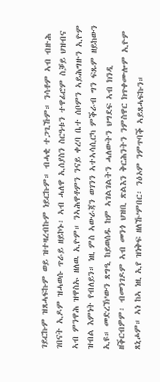ገይርኩም ዝጸሓፍኩም ወይ ዝተዛረብኩም ነይርኩም። ብሓቂ ተጋጊኹም። ንሳቶም ኣብ ብዙሕ ገበናት ኢዶም ዝሓወሱ ጥራይ ዘይኮኑ፡ ኣብ ሓለዋ ኢሰያስን ስርዓቱን ተዋፊሮም ስቓይ ህዝብና ኣብ ምንዋሕ ዝዋስኡ ዘለዉ ኢዮም። ንኣሕዋቶምን ንናይ ቀረባ ቤተ ሰቦምን ኣይሕግዙን ኢዮም ዝብል እምነት የብለይን። ነዚ ምስ ኣውራጃን ወገንን ኣተኣሳሲርካ ምቕራብ ግን ፍጹም ዘይከውን ኢዩ። መድረኽ’ውን ጸግዒ ከይወሰዱ ከም ኣገልገልትን ሓለውትን ህግደፍ ኣብ ክንዲ ዘቕርብዎም፡ ብመንገዶም ኣብ መንጎ ህዝቢ ጽልእን ቅርሕንትን ንምስዋር ክጥቀሙሎም ኢዮም ጸኒሖም። ኣነ ከኣ ነዚ ኢየ ዝነቅፍ ዘለኹ’ምበር፡ ንዕኦም ንምጥባቕ ኣይጸሓፍኩን።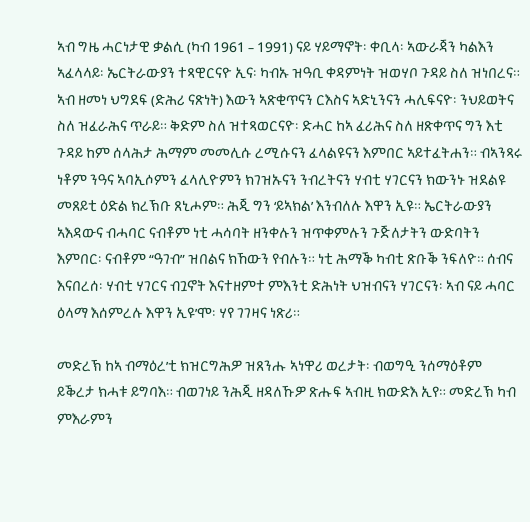ኣብ ግዜ ሓርነታዊ ቃልሲ (ካብ 1961 – 1991) ናይ ሃይማኖት፡ ቀቢላ፡ ኣውራጃን ካልእን ኣፈላላይ፡ ኤርትራውያን ተጻዊርናዮ ኢና፡ ካብኡ ዝዓቢ ቀዳምነት ዝወሃቦ ጉዳይ ስለ ዝነበረና። ኣብ ዘመነ ህግደፍ (ድሕሪ ናጽነት) እውን ኣጽቂጥናን ርእስና ኣድኒንናን ሓሊፍናዮ፡ ንህይወትና ስለ ዝፈራሕና ጥራይ። ቅድም ስለ ዝተጻወርናዮ፡ ድሓር ከኣ ፈሪሕና ስለ ዘጽቀጥና ግን እቲ ጉዳይ ከም ሰላሕታ ሕማም መመሊሱ ረሚሱናን ፈላልዩናን እምበር ኣይተፈትሐን። ብኣንጻሩ ነቶም ንዓና ኣባኢሶምን ፈላሊዮምን ክገዝኡናን ንብረትናን ሃብቲ ሃገርናን ክውንኑ ዝደልዩ መጸይቲ ዕድል ክረኽቡ ጸኒሖም። ሕጂ ግን ‘ይኣክል’ እንብለሉ እዋን ኢዩ። ኤርትራውያን ኣእዳውና ብሓባር ናብቶም ነቲ ሓሳባት ዘንቀሉን ዝጥቀምሉን ጉጅለታትን ውድባትን እምበር፡ ናብቶም “ዓገብ” ዝበልና ክኸውን የብሉን። ነቲ ሕማቕ ካብቲ ጽቡቕ ንፍለዮ። ሰብና እናበረሰ፡ ሃብቲ ሃገርና ብጓኖት እናተዘምተ ምእንቲ ድሕነት ህዝብናን ሃገርናን፡ ኣብ ናይ ሓባር ዕላማ እሰምረሉ እዋን ኢዩ’ሞ፡ ሃየ ገገዛና ነጽሪ።

መድረኽ ከኣ ብማዕረ’ቲ ክዝርግሕዎ ዝጸንሑ ኣነዋሪ ወረታት፡ ብወግዒ ንሰማዕቶም ይቕረታ ክሓቱ ይግባእ። ብወገነይ ንሕጂ ዘዳለኹዎ ጽሑፍ ኣብዚ ክውድእ ኢየ። መድረኽ ካብ ምእራምን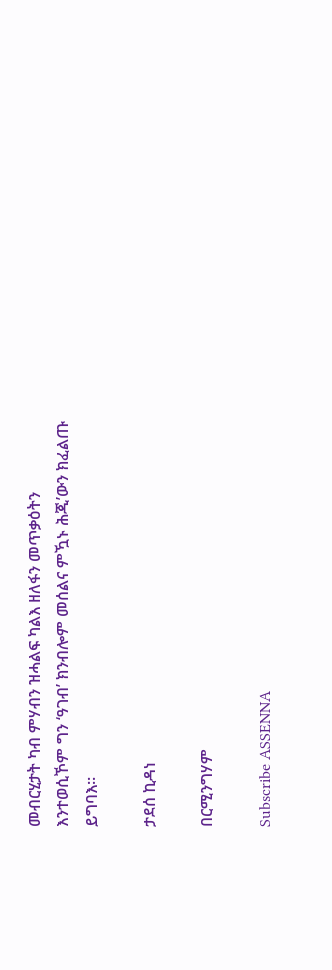መብርሂታት ካብ ምሃብን ዝሓልፍ ካልእ ዘለፋን መጥቃዕትን እንተወሲኾም ግን ‘ዓገብ’ ክንብሎም መሰልና ምዃኑ ሕጂ’ውን ክፈልጡ ይግባእ።

ታደሰ ኪዳነ

በርሚንግሃም

Subscribe ASSENNA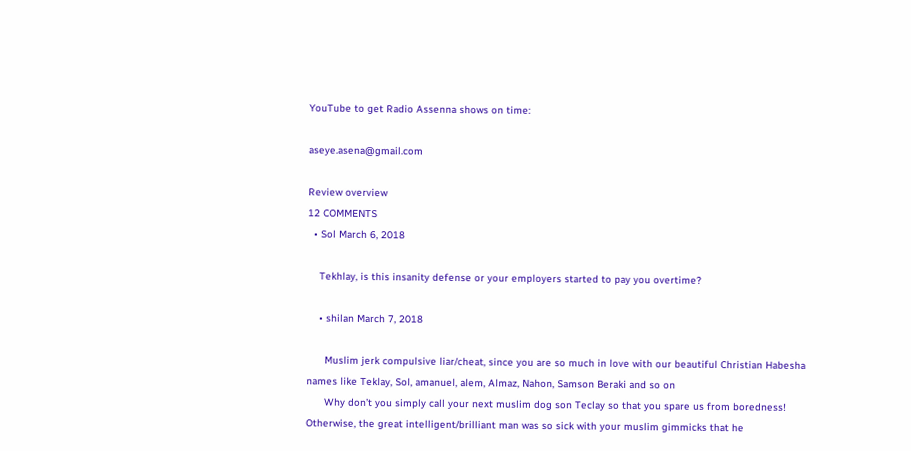YouTube to get Radio Assenna shows on time:

aseye.asena@gmail.com

Review overview
12 COMMENTS
  • Sol March 6, 2018

    Tekhlay, is this insanity defense or your employers started to pay you overtime?

    • shilan March 7, 2018

      Muslim jerk compulsive liar/cheat, since you are so much in love with our beautiful Christian Habesha names like Teklay, Sol, amanuel, alem, Almaz, Nahon, Samson Beraki and so on
      Why don’t you simply call your next muslim dog son Teclay so that you spare us from boredness! Otherwise, the great intelligent/brilliant man was so sick with your muslim gimmicks that he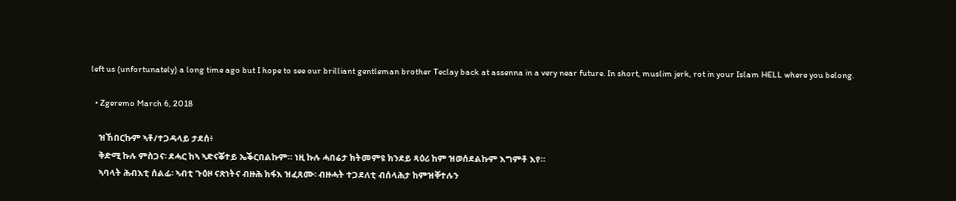left us (unfortunately) a long time ago but I hope to see our brilliant gentleman brother Teclay back at assenna in a very near future. In short, muslim jerk, rot in your Islam HELL where you belong.

  • Zgeremo March 6, 2018

    ዝኸበርኩም ኣቶ/ተጋዳላይ ታደሰ፥
    ቅድሚ ኩሉ ምስጋና፡ ደሓር ከኣ ኣድናቖተይ ኤቕርበልኩም። ነዚ ኩሉ ሓበሬታ ክትመምዩ ክንደይ ጻዕሪ ከም ዝወሰደልኩም እግምቶ እየ።
    ኣባላት ሕብእቲ ሰልፊ፡ ኣብቲ ጉዕዞ ናጽነትና ብዙሕ ክፋእ ዝፈጸሙ፡ ብዙሓት ተጋደለቲ ብሰላሕታ ከምዝቐተሉን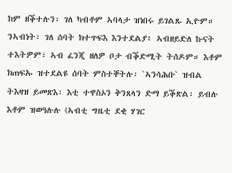ከም ዘቕተሉን፡ ገለ ካብቶም ኣባላታ ዝነበሩ ይገልጹ ኢዮም። ንኣብነት፡ ገለ ሰባት ክተጥፍእ እንተደልያ፥ ኣብዘይድለ ኩናት ተእትዎም፣ ኣብ ፈንጂ ዘለዎ ቦታ ብቕድሚት ትሰዶም። እቶም ክጠፍኡ ዝተደልዩ ሰባት ምስተቐትሉ፡ `ኣንሳሕቡ` ዝብል ትእዛዝ ይመጽእ፡ እቲ ተዋስኦን ቅንጸላን ድማ ይቕጽል፡ ይብሉ እቶም ዝወዓሉሉ (ኣብቲ ግዜቲ ደቂ ሃገር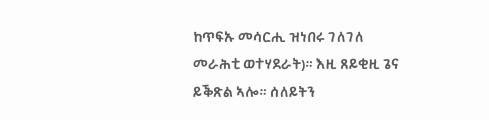ከጥፍኡ መሳርሒ ዝነበሩ ገለገለ መራሕቲ ወተሃደራት)። እዚ ጸይቂዚ ጌና ይቕጽል ኣሎ። ሰለይትን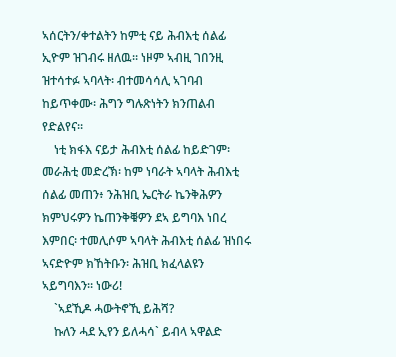ኣሰርትን/ቀተልትን ከምቲ ናይ ሕብእቲ ሰልፊ ኢዮም ዝገብሩ ዘለዉ። ነዞም ኣብዚ ገበንዚ ዝተሳተፉ ኣባላት፡ ብተመሳሳሊ ኣገባብ ከይጥቀሙ፡ ሕግን ግሉጽነትን ክንጠልብ የድልየና።
    ነቲ ክፋእ ናይታ ሕብእቲ ሰልፊ ከይድገም፡ መራሕቲ መድረኽ፡ ከም ነባራት ኣባላት ሕብእቲ ሰልፊ መጠን፥ ንሕዝቢ ኤርትራ ኬንቅሕዎን ክምህሩዎን ኬጠንቅቑዎን ደኣ ይግባእ ነበረ እምበር፡ ተመሊሶም ኣባላት ሕብእቲ ሰልፊ ዝነበሩ ኣናድዮም ክኸትቡን፡ ሕዝቢ ክፈላልዩን ኣይግባእን። ነውሪ!
    `ኣደኺዶ ሓውትኖኺ ይሕሻ?
    ኩለን ሓደ ኢየን ይለሓሳ` ይብላ ኣዋልድ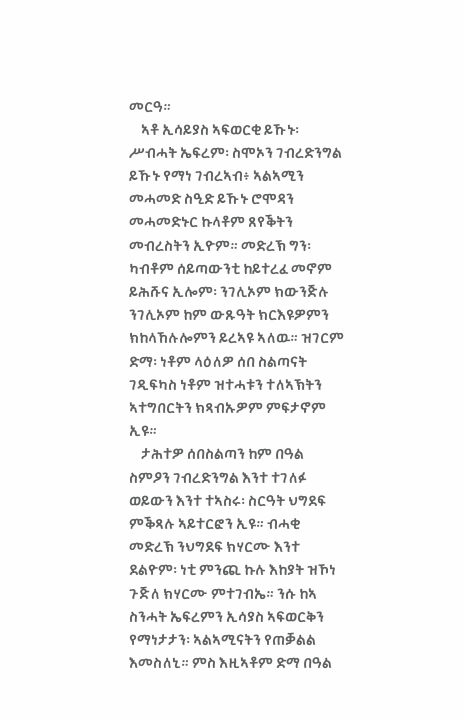መርዓ።
    ኣቶ ኢሳይያስ ኣፍወርቂ ይኹኑ፡ ሥብሓት ኤፍረም፡ ስሞኦን ገብረድንግል ይኹኑ የማነ ገብረኣብ፥ ኣልኣሚን መሓመድ ስዒድ ይኹኑ ሮሞዳን መሓመድኑር ኩላቶም ጸየቕትን መብረስትን ኢዮም። መድረኽ ግን፡ ካብቶም ሰይጣውንቲ ከይተረፈ መኖም ይሕሹና ኢሎም፡ ንገሊኦም ክውንጅሉ ንገሊኦም ከም ውጹዓት ክርእዩዎምን ክከላኸሉሎምን ይረኣዩ ኣለዉ። ዝገርም ድማ፡ ነቶም ላዕለዎ ሰበ ስልጣናት ገዲፍካስ ነቶም ዝተሓቱን ተለኣኽትን ኣተግበርትን ክጻብኡዎም ምፍታኖም ኢዩ።
    ታሕተዎ ሰበስልጣን ከም በዓል ስምዖን ገብረድንግል እንተ ተገለፉ ወይውን እንተ ተኣስሩ፡ ስርዓት ህግደፍ ምቕጻሉ ኣይተርፎን ኢዩ። ብሓቂ መድረኽ ንህግደፍ ክሃርሙ እንተ ደልዮም፡ ነቲ ምንጪ ኩሉ እከያት ዝኾነ ጉጅለ ክሃርሙ ምተገብኤ። ንሱ ከኣ ስንሓት ኤፍረምን ኢሳያስ ኣፍወርቅን የማነታታን፡ ኣልኣሚናትን የጠቓልል እመስለኒ። ምስ እዚኣቶም ድማ በዓል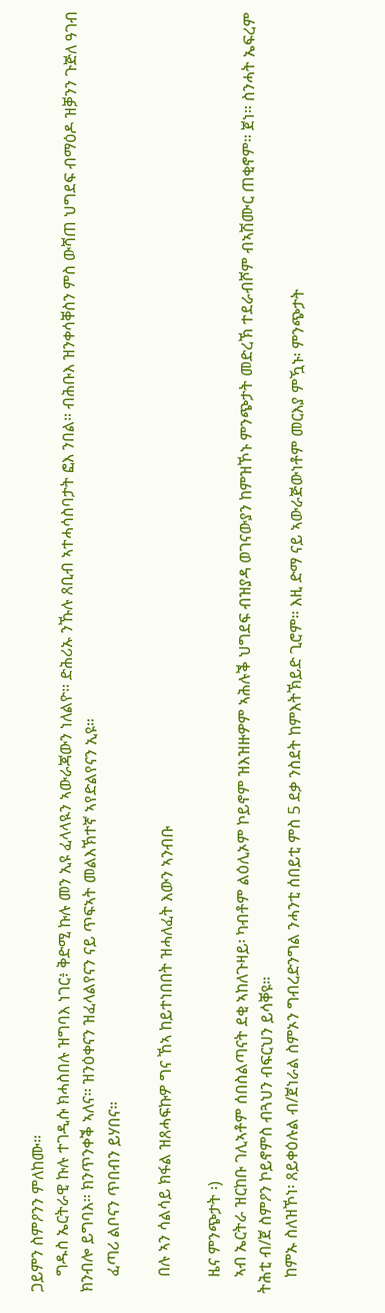ጋይምን ስምዖንን ምለከሙ።
    ግዱስ ኤርትራዊ ኩሉ ተገዲሱ ክሓስበሉ ዝግባእ ነገር፥ ቅድሚ ኩሉ መን ኢዩ ፈላላዪን ኣውራጃውን ነለልዮ፡፡ ድሕሪኡ ንኹሉ ጸቢብ ኣተሓሳስባታት ፎእ ንበል። ብሕቡእ ዝንቀሳቐስን ምስ ውሻጠ ህግደፍ ብማዕዶ ዝቓንን ጉጅለ ዓገብ ክንብሎ ይግባእ። ክንጥንቀቕ ኣለና። ዝንዕቀናን ዝፈላልየናን ናይ ጥፍኣት መልእኽተኛ ኣየድልየናን ኢዩ።
    ፈጣሪ ልቦናን ጥበብን ይሃበና።

    በሉ ኣን ሳልሳይ ክፋል ዝጸሓፍኩዎ ግና ኸኣ ከይተነበበት ዝሓለፈት እውን ኣንብቡ

    ዜና ምንጭታት ፡)
    ኣብ ኤርትራ ዝርከቡ ገሊኣቶም ሰበስልጣናት ደቂ ኣከለጉዛይ፡ ካብቶም ልዕሊኦም ኮይኖም ዝእዝዙዎም ኣሕሉቕ ህግደፍ ብዝያዳ ወገናውያን ከምዝኾኑ ምንጭታት መድረኽ ተደራብሾም ብኣሽሙር ጠቂኖም። ጀነ። ስንሓት ኤፍረም ትሕቲ ብ/ጀ ስምዖን ኮይኖምስ ብጓህን ብፍርህን ይሳቐዩ።
    ከምኡ ስለዝኾነ፡ ጸይቀዕሉል ብ/ጀነራል ስምኦን ግብረድንግል ንሓንቲ ሰበይቲ ምስ 5 ደቃ ንስደት ከምእትኽይድ ጊሮም። እዚ ድማ ናይ ኣውራጅውነቶም መርእያ ምዃኑ፡ ምንጭታት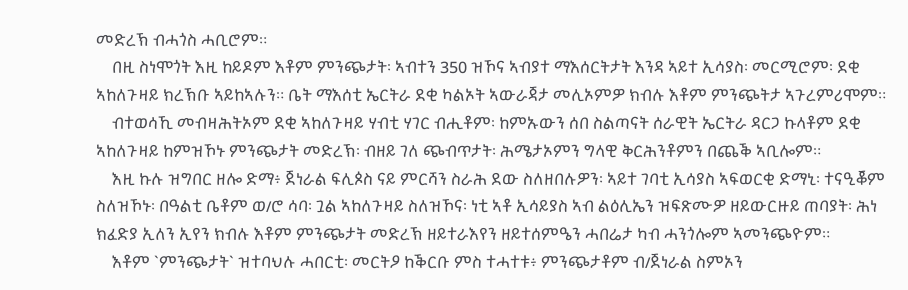መድረኽ ብሓጎስ ሓቢሮም።
    በዚ ስነሞጎት እዚ ከይዶም እቶም ምንጭታት፡ ኣብተን 350 ዝኾና ኣብያተ ማእሰርትታት እንዳ ኣይተ ኢሳያስ፡ መርሚሮም፡ ደቂ ኣከለጉዛይ ክረኽቡ ኣይከኣሉን። ቤት ማእሰቲ ኤርትራ ደቂ ካልኦት ኣውራጃታ መሊኦምዎ ክብሉ እቶም ምንጭትታ ኣጉረምሪሞም።
    ብተወሳኺ መብዛሕትኦም ደቂ ኣከለጉዛይ ሃብቲ ሃገር ብሒቶም፡ ከምኡውን ሰበ ስልጣናት ሰራዊት ኤርትራ ዳርጋ ኩላቶም ደቂ ኣከለጉዛይ ከምዝኾኑ ምንጭታት መድረኽ፡ ብዘይ ገለ ጭብጥታት፡ ሕሜታኦምን ግላዊ ቅርሕንቶምን በጨቕ ኣቢሎም።
    እዚ ኩሉ ዝግበር ዘሎ ድማ፥ ጀነራል ፍሊጶስ ናይ ምርሻን ስራሕ ደው ስለዘበሉዎን፡ ኣይተ ገባቲ ኢሳያስ ኣፍወርቂ ድማኒ፡ ተናዒቖም ስለዝኾኑ፡ በዓልቲ ቤቶም ወ/ሮ ሳባ፡ ጓል ኣከለጉዛይ ስለዝኾና፡ ነቲ ኣቶ ኢሳይያስ ኣብ ልዕሊኤን ዝፍጽሙዎ ዘይውርዙይ ጠባያት፡ ሕነ ክፈድያ ኢለን ኢየን ክብሉ እቶም ምንጭታት መድረኽ ዘይተራእየን ዘይተሰምዔን ሓበሬታ ካብ ሓንጎሎም ኣመንጭዮም።
    እቶም `ምንጭታት` ዝተባህሉ ሓበርቲ፡ መርትዖ ከቕርቡ ምስ ተሓተቱ፥ ምንጭታቶም ብ/ጀነራል ስምኦን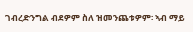ገብረድንግል ብደዎም ስለ ዝመንጨቱዎም፡ ኣብ ማይ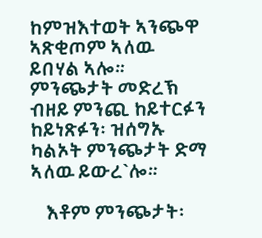ከምዝእተወት ኣንጭዋ ኣጽቂጦም ኣለዉ ይበሃል ኣሎ። ምንጭታት መድረኽ ብዘይ ምንጪ ከይተርፉን ከይነጽፉን፡ ዝሰግኡ ካልኦት ምንጭታት ድማ ኣለዉ ይውረ`ሎ።

    እቶም ምንጭታት፡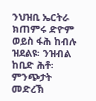ንህዝቢ ኤርትራ ክጠምሩ ድዮም ወይስ ፋሕ ከብሉ ዝደልዩ፡ ንዝብል ከቢድ ሕቶ፡ ምንጭታት መድረኽ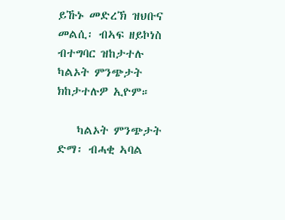ይኹኑ መድረኽ ዝህቡና መልሲ፡ ብኣፍ ዘይኮነስ ብተግባር ዝከታተሉ ካልኦት ምንጭታት ክከታተሉዎ ኢዮም።

    ካልኦት ምንጭታት ድማ፡ ብሓቂ ኣባል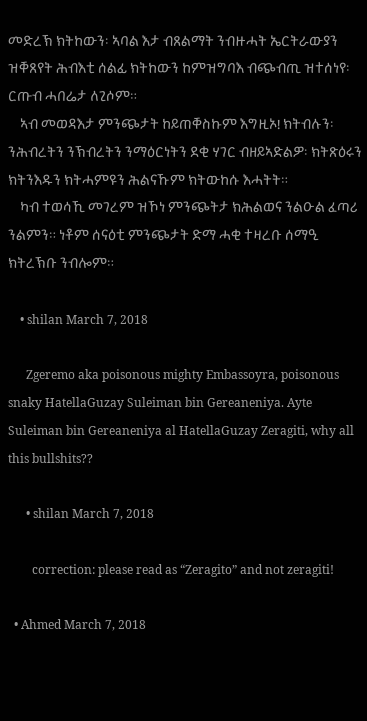መድረኽ ክትከውን፡ ኣባል እታ ብጸልማት ንብዙሓት ኤርትራውያን ዝቐጸየት ሕብእቲ ሰልፊ ክትከውን ከምዝግባእ ብጭብጢ ዝተሰነየ፡ ርጡብ ሓበሬታ ለጊሶም።
    ኣብ መወዳእታ ምንጭታት ከይጠቐስኩም እግዚኦ! ክትብሉን፡ ንሕብረትን ንኽብረትን ንማዕርነትን ደቂ ሃገር ብዘይኣድልዎ፡ ክትጽዕሩን ክትንእዱን ክትሓምዩን ሕልናኹም ክትውከሱ እሓትት።
    ካብ ተወሳኺ መገረም ዝኾነ ምንጭትታ ክሕልወና ንልዑል ፈጣሪ ንልምን። ነቶም ሰናዕቲ ምንጭታት ድማ ሓቂ ተዛረቡ ሰማዒ ክትረኽቡ ንብሎም።

    • shilan March 7, 2018

      Zgeremo aka poisonous mighty Embassoyra, poisonous snaky HatellaGuzay Suleiman bin Gereaneniya. Ayte Suleiman bin Gereaneniya al HatellaGuzay Zeragiti, why all this bullshits??

      • shilan March 7, 2018

        correction: please read as “Zeragito” and not zeragiti!

  • Ahmed March 7, 2018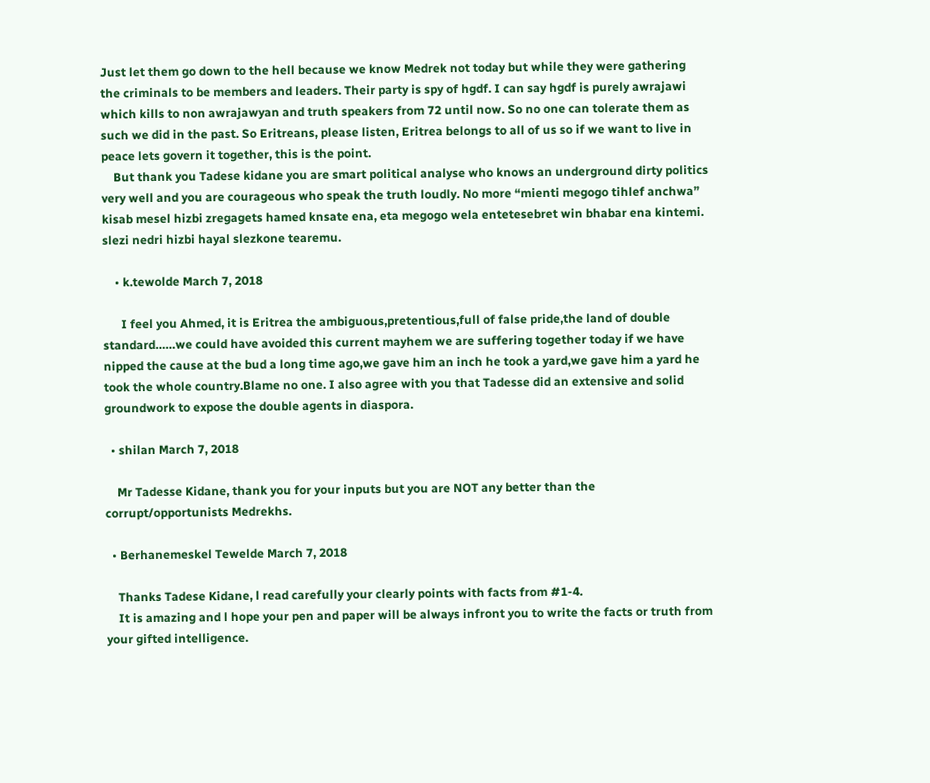Just let them go down to the hell because we know Medrek not today but while they were gathering the criminals to be members and leaders. Their party is spy of hgdf. I can say hgdf is purely awrajawi which kills to non awrajawyan and truth speakers from 72 until now. So no one can tolerate them as such we did in the past. So Eritreans, please listen, Eritrea belongs to all of us so if we want to live in peace lets govern it together, this is the point.
    But thank you Tadese kidane you are smart political analyse who knows an underground dirty politics very well and you are courageous who speak the truth loudly. No more “mienti megogo tihlef anchwa” kisab mesel hizbi zregagets hamed knsate ena, eta megogo wela entetesebret win bhabar ena kintemi. slezi nedri hizbi hayal slezkone tearemu.

    • k.tewolde March 7, 2018

      I feel you Ahmed, it is Eritrea the ambiguous,pretentious,full of false pride,the land of double standard……we could have avoided this current mayhem we are suffering together today if we have nipped the cause at the bud a long time ago,we gave him an inch he took a yard,we gave him a yard he took the whole country.Blame no one. I also agree with you that Tadesse did an extensive and solid groundwork to expose the double agents in diaspora.

  • shilan March 7, 2018

    Mr Tadesse Kidane, thank you for your inputs but you are NOT any better than the corrupt/opportunists Medrekhs.

  • Berhanemeskel Tewelde March 7, 2018

    Thanks Tadese Kidane, l read carefully your clearly points with facts from #1-4.
    It is amazing and l hope your pen and paper will be always infront you to write the facts or truth from your gifted intelligence.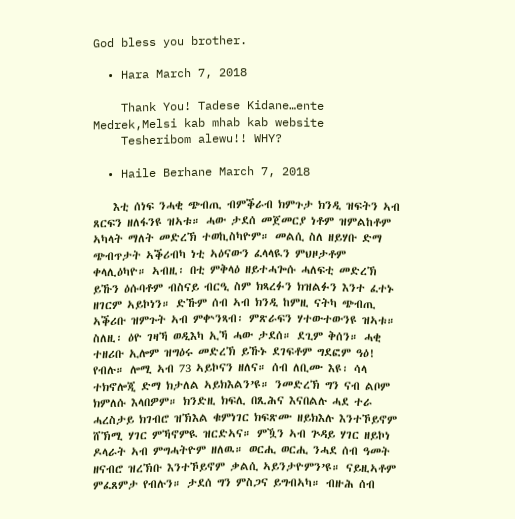God bless you brother.

  • Hara March 7, 2018

    Thank You! Tadese Kidane…ente Medrek,Melsi kab mhab kab website
    Tesheribom alewu!! WHY?

  • Haile Berhane March 7, 2018

    እቲ ሰነፍ ንሓቂ ጭብጢ ብምቕራብ ክምጉታ ክንዲ ዝፍትን ኣብ ጸርፍን ዘለፋንዩ ዝኣቱ። ሓው ታደሰ መጀመርያ ነቶም ዝምልከቶም ኣካላት ማለት መድረኽ ተወኪስካዮም። መልሲ ስለ ዘይሃቡ ድማ ጭብጥታት ኣቕሪብካ ነቲ ኣዕናውን ፈላላዪን ምህዞታቶም ቀላሊዕካዮ። ኣብዚ፡ በቲ ምቅላዕ ዘይተሓጐሱ ሓለፍቲ መድረኽ ይኹን ዕሱባቶም ብስናይ ብርዒ ስም ክጻረፉን ክዝልፉን እንተ ፈተኑ ዘገርም ኣይኮነን። ድኹም ሰብ ኣብ ክንዲ ከምዚ ናትካ ጭብጢ ኣቕሪቡ ዝምጉት ኣብ ምቍንጻብ፡ ምጽራፍን ሃተውተውንዩ ዝኣቱ። ስለዚ፡ ዕዮ ገዛኻ ወዲእካ ኢኻ ሓው ታደሰ። ደጊም ቅሰን። ሓቂ ተዘሪቡ ኢሎም ዝግዕሩ መድረኽ ይኹኑ ደገፍቶም ግደፎም ዓዕ! የብሉ። ሎሚ ኣብ 73 ኣይኮናን ዘለና። ሰብ ለቢሙ እዩ፡ ሳላ ተክኖሎጂ ድማ ክታለል ኣይክእልን’ዩ። ንመድረኽ ግን ናብ ልቦም ክምለሱ እላበዎም። ክንድዚ ክፍሊ በጺሕና እናበልሉ ሓደ ተራ ሓረስታይ ክገብሮ ዝኽእል ቁምነገር ክፍጽሙ ዘይክእሉ እንተኾይኖም ሸኽሚ ሃገር ምኻኖምዪ ዝርድኣና። ምዃን ኣብ ጕዳይ ሃገር ዘይኮነ ዶላራት ኣብ ምግሓትዮም ዘለዉ። ወርሒ ወርሒ ንሓደ ሰብ ዓመት ዘናብሮ ዝረኽቡ እንተኾይኖም ቃልሲ ኣይንታዮምን’ዩ። ናይዚኣቶም ምፈጸምታ የብሉን። ታደሰ ግን ምስጋና ይግብኣካ። ብዙሕ ሰብ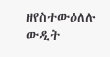ዘየስተውዕለሉ ውዲት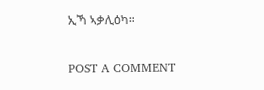ኢኻ ኣቃሊዕካ።

POST A COMMENT